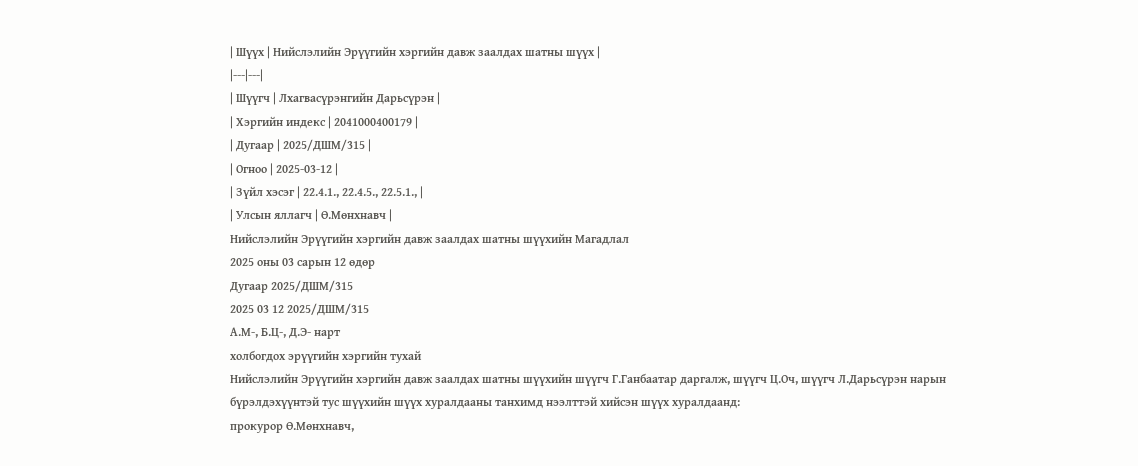| Шүүх | Нийслэлийн Эрүүгийн хэргийн давж заалдах шатны шүүх |
|---|---|
| Шүүгч | Лхагвасүрэнгийн Дарьсүрэн |
| Хэргийн индекс | 2041000400179 |
| Дугаар | 2025/ДШМ/315 |
| Огноо | 2025-03-12 |
| Зүйл хэсэг | 22.4.1., 22.4.5., 22.5.1., |
| Улсын яллагч | Ө.Мөнхнавч |
Нийслэлийн Эрүүгийн хэргийн давж заалдах шатны шүүхийн Магадлал
2025 оны 03 сарын 12 өдөр
Дугаар 2025/ДШМ/315
2025 03 12 2025/ДШМ/315
А.М-, Б.Ц-, Д.Э- нарт
холбогдох эрүүгийн хэргийн тухай
Нийслэлийн Эрүүгийн хэргийн давж заалдах шатны шүүхийн шүүгч Г.Ганбаатар даргалж, шүүгч Ц.Оч, шүүгч Л.Дарьсүрэн нарын бүрэлдэхүүнтэй тус шүүхийн шүүх хуралдааны танхимд нээлттэй хийсэн шүүх хуралдаанд:
прокурор Ө.Мөнхнавч,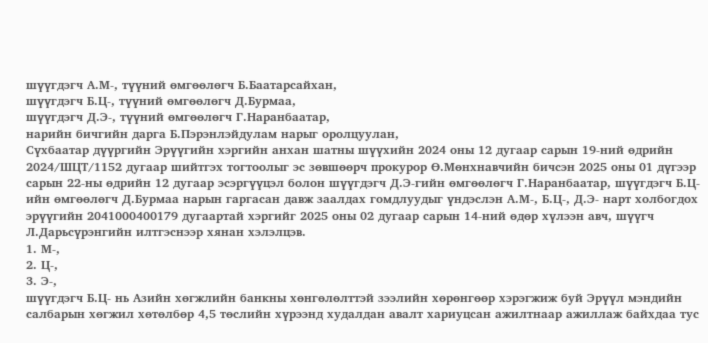шүүгдэгч А.М-, түүний өмгөөлөгч Б.Баатарсайхан,
шүүгдэгч Б.Ц-, түүний өмгөөлөгч Д.Бурмаа,
шүүгдэгч Д.Э-, түүний өмгөөлөгч Г.Наранбаатар,
нарийн бичгийн дарга Б.Пэрэнлэйдулам нарыг оролцуулан,
Сүхбаатар дүүргийн Эрүүгийн хэргийн анхан шатны шүүхийн 2024 оны 12 дугаар сарын 19-ний өдрийн 2024/ШЦТ/1152 дугаар шийтгэх тогтоолыг эс зөвшөөрч прокурор Ө.Мөнхнавчийн бичсэн 2025 оны 01 дүгээр сарын 22-ны өдрийн 12 дугаар эсэргүүцэл болон шүүгдэгч Д.Э-гийн өмгөөлөгч Г.Наранбаатар, шүүгдэгч Б.Ц-ийн өмгөөлөгч Д.Бурмаа нарын гаргасан давж заалдах гомдлуудыг үндэслэн А.М-, Б.Ц-, Д.Э- нарт холбогдох эрүүгийн 2041000400179 дугаартай хэргийг 2025 оны 02 дугаар сарын 14-ний өдөр хүлээн авч, шүүгч Л.Дарьсүрэнгийн илтгэснээр хянан хэлэлцэв.
1. М-,
2. Ц-,
3. Э-,
шүүгдэгч Б.Ц- нь Азийн хөгжлийн банкны хөнгөлөлттэй зээлийн хөрөнгөөр хэрэгжиж буй Эрүүл мэндийн салбарын хөгжил хөтөлбөр 4,5 төслийн хүрээнд худалдан авалт хариуцсан ажилтнаар ажиллаж байхдаа тус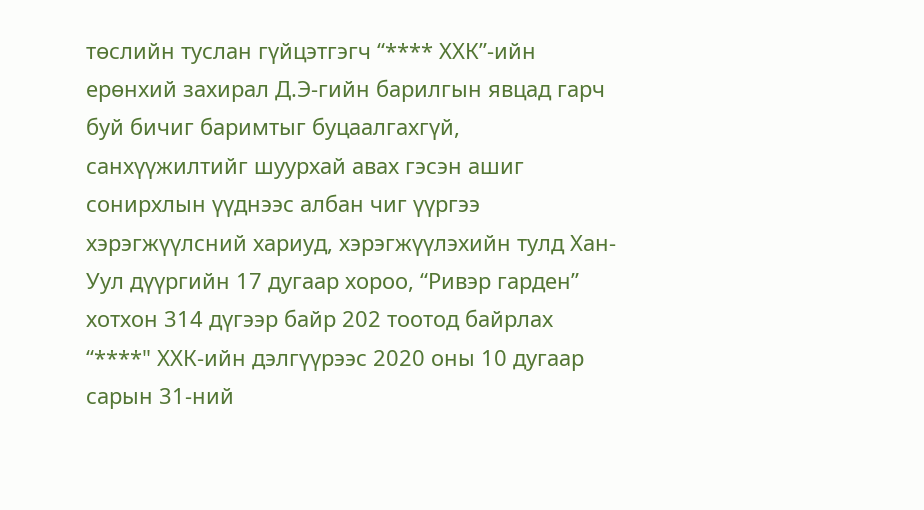төслийн туслан гүйцэтгэгч “**** ХХК”-ийн ерөнхий захирал Д.Э-гийн барилгын явцад гарч буй бичиг баримтыг буцаалгахгүй, санхүүжилтийг шуурхай авах гэсэн ашиг сонирхлын үүднээс албан чиг үүргээ хэрэгжүүлсний хариуд, хэрэгжүүлэхийн тулд Хан-Уул дүүргийн 17 дугаар хороо, “Ривэр гарден” хотхон 314 дүгээр байр 202 тоотод байрлах “****" ХХК-ийн дэлгүүрээс 2020 оны 10 дугаар сарын 31-ний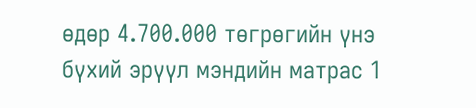өдөр 4.700.000 төгрөгийн үнэ бүхий эрүүл мэндийн матрас 1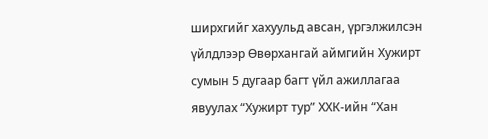ширхгийг хахуульд авсан, үргэлжилсэн үйлдлээр Өвөрхангай аймгийн Хужирт сумын 5 дугаар багт үйл ажиллагаа явуулах “Хужирт тур” ХХК-ийн “Хан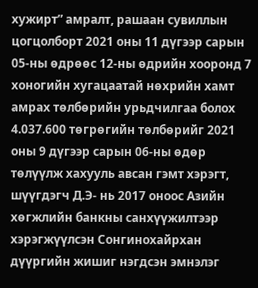хужирт” амралт, рашаан сувиллын цогцолборт 2021 оны 11 дүгээр сарын 05-ны өдрөөс 12-ны өдрийн хооронд 7 хоногийн хугацаатай нөхрийн хамт амрах төлбөрийн урьдчилгаа болох 4.037.600 төгрөгийн төлбөрийг 2021 оны 9 дүгээр сарын 06-ны өдөр төлүүлж хахууль авсан гэмт хэрэгт,
шүүгдэгч Д.Э- нь 2017 оноос Азийн хөгжлийн банкны санхүүжилтээр хэрэгжүүлсэн Сонгинохайрхан дүүргийн жишиг нэгдсэн эмнэлэг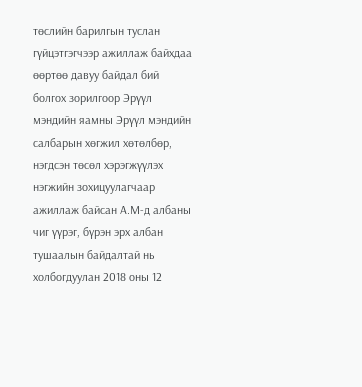төслийн барилгын туслан гүйцэтгэгчээр ажиллаж байхдаа өөртөө давуу байдал бий болгох зорилгоор Эрүүл мэндийн яамны Эрүүл мэндийн салбарын хөгжил хөтөлбөр, нэгдсэн төсөл хэрэгжүүлэх нэгжийн зохицуулагчаар ажиллаж байсан А.М-д албаны чиг үүрэг, бүрэн эрх албан тушаалын байдалтай нь холбогдуулан 2018 оны 12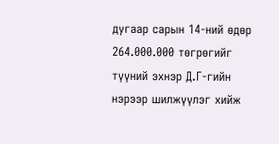дугаар сарын 14-ний өдөр 264.000.000 төгрөгийг түүний эхнэр Д.Г-гийн нэрээр шилжүүлэг хийж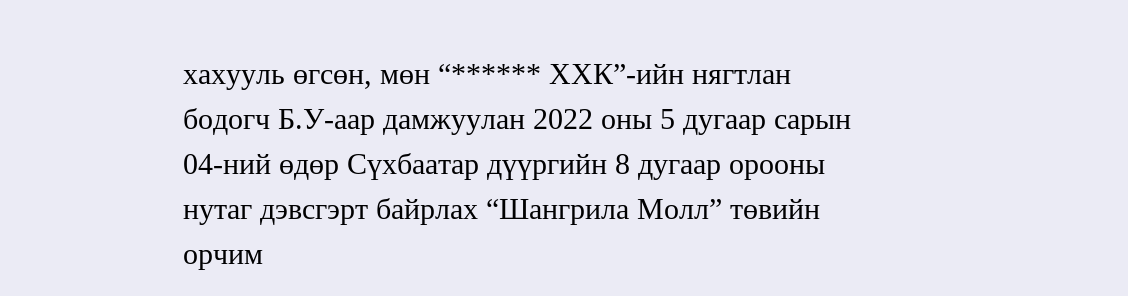хахууль өгсөн, мөн “****** ХХК”-ийн нягтлан бодогч Б.У-аар дамжуулан 2022 оны 5 дугаар сарын 04-ний өдөр Сүхбаатар дүүргийн 8 дугаар орооны нутаг дэвсгэрт байрлах “Шангрила Молл” төвийн орчим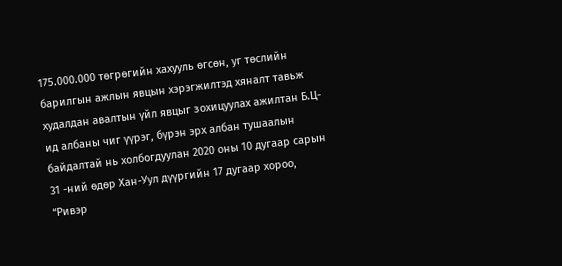175.000.000 төгрөгийн хахууль өгсөн, уг төслийн барилгын ажлын явцын хэрэгжилтэд хяналт тавьж худалдан авалтын үйл явцыг зохицуулах ажилтан Б.Ц-ид албаны чиг үүрэг, бүрэн эрх албан тушаалын байдалтай нь холбогдуулан 2020 оны 10 дугаар сарын 31 -ний өдөр Хан-Уул дүүргийн 17 дугаар хороо, “Ривэр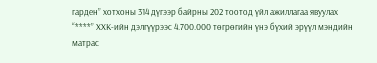гарден” хотхоны 314 дүгээр байрны 202 тоотод үйл ажиллагаа явуулах “****” ХХК-ийн дэлгүүрээс 4.700.000 төгрөгийн үнэ бүхий эрүүл мэндийн матрас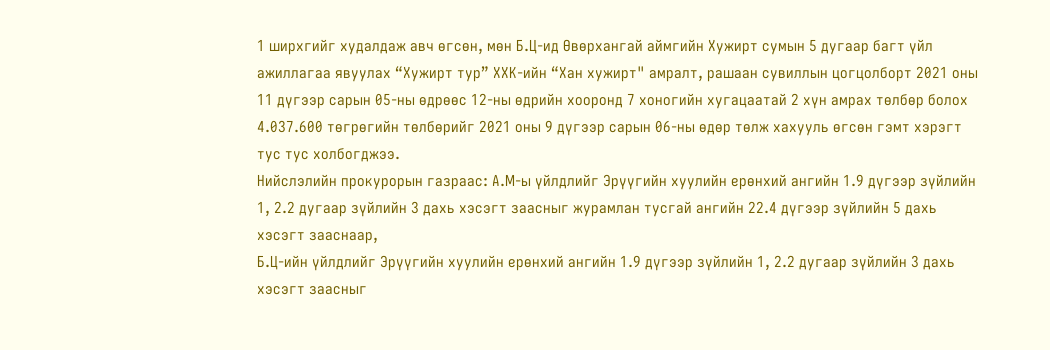1 ширхгийг худалдаж авч өгсөн, мөн Б.Ц-ид Өвөрхангай аймгийн Хужирт сумын 5 дугаар багт үйл ажиллагаа явуулах “Хужирт тур” ХХК-ийн “Хан хужирт" амралт, рашаан сувиллын цогцолборт 2021 оны 11 дүгээр сарын 05-ны өдрөөс 12-ны өдрийн хооронд 7 хоногийн хугацаатай 2 хүн амрах төлбөр болох 4.037.600 төгрөгийн төлбөрийг 2021 оны 9 дүгээр сарын 06-ны өдөр төлж хахууль өгсөн гэмт хэрэгт тус тус холбогджээ.
Нийслэлийн прокурорын газраас: А.М-ы үйлдлийг Эрүүгийн хуулийн ерөнхий ангийн 1.9 дүгээр зүйлийн 1, 2.2 дугаар зүйлийн 3 дахь хэсэгт заасныг журамлан тусгай ангийн 22.4 дүгээр зүйлийн 5 дахь хэсэгт зааснаар,
Б.Ц-ийн үйлдлийг Эрүүгийн хуулийн ерөнхий ангийн 1.9 дүгээр зүйлийн 1, 2.2 дугаар зүйлийн 3 дахь хэсэгт заасныг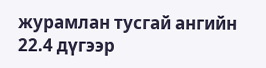журамлан тусгай ангийн 22.4 дүгээр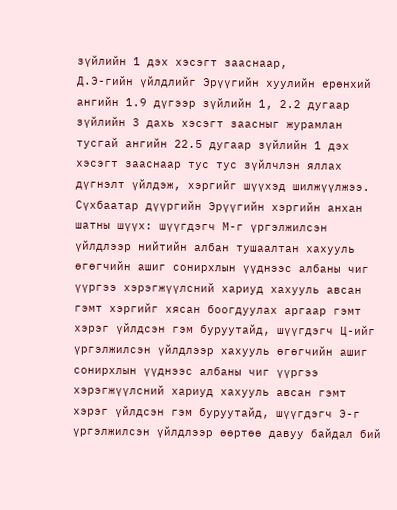зүйлийн 1 дэх хэсэгт зааснаар,
Д.Э-гийн үйлдлийг Эрүүгийн хуулийн ерөнхий ангийн 1.9 дүгээр зүйлийн 1, 2.2 дугаар зүйлийн 3 дахь хэсэгт заасныг журамлан тусгай ангийн 22.5 дугаар зүйлийн 1 дэх хэсэгт зааснаар тус тус зүйлчлэн яллах дүгнэлт үйлдэж, хэргийг шүүхэд шилжүүлжээ.
Сүхбаатар дүүргийн Эрүүгийн хэргийн анхан шатны шүүх: шүүгдэгч М-г үргэлжилсэн үйлдлээр нийтийн албан тушаалтан хахууль өгөгчийн ашиг сонирхлын үүднээс албаны чиг үүргээ хэрэгжүүлсний хариуд хахууль авсан гэмт хэргийг хясан боогдуулах аргаар гэмт хэрэг үйлдсэн гэм буруутайд, шүүгдэгч Ц-ийг үргэлжилсэн үйлдлээр хахууль өгөгчийн ашиг сонирхлын үүднээс албаны чиг үүргээ хэрэгжүүлсний хариуд хахууль авсан гэмт хэрэг үйлдсэн гэм буруутайд, шүүгдэгч Э-г үргэлжилсэн үйлдлээр өөртөө давуу байдал бий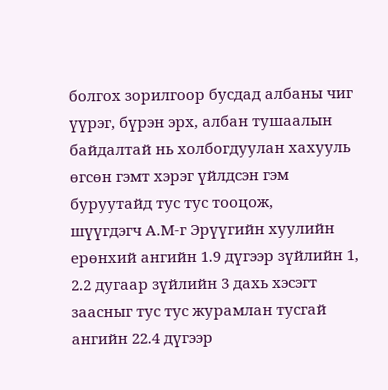болгох зорилгоор бусдад албаны чиг үүрэг, бүрэн эрх, албан тушаалын байдалтай нь холбогдуулан хахууль өгсөн гэмт хэрэг үйлдсэн гэм буруутайд тус тус тооцож,
шүүгдэгч А.М-г Эрүүгийн хуулийн ерөнхий ангийн 1.9 дүгээр зүйлийн 1, 2.2 дугаар зүйлийн 3 дахь хэсэгт заасныг тус тус журамлан тусгай ангийн 22.4 дүгээр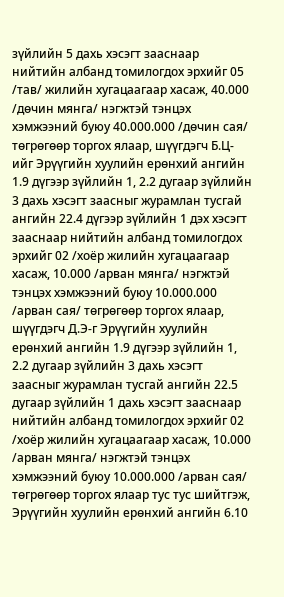зүйлийн 5 дахь хэсэгт зааснаар нийтийн албанд томилогдох эрхийг 05 /тав/ жилийн хугацаагаар хасаж, 40.000 /дөчин мянга/ нэгжтэй тэнцэх хэмжээний буюу 40.000.000 /дөчин сая/ төгрөгөөр торгох ялаар, шүүгдэгч Б.Ц-ийг Эрүүгийн хуулийн ерөнхий ангийн 1.9 дүгээр зүйлийн 1, 2.2 дугаар зүйлийн 3 дахь хэсэгт заасныг журамлан тусгай ангийн 22.4 дүгээр зүйлийн 1 дэх хэсэгт зааснаар нийтийн албанд томилогдох эрхийг 02 /хоёр жилийн хугацаагаар хасаж, 10.000 /арван мянга/ нэгжтэй тэнцэх хэмжээний буюу 10.000.000 /арван сая/ төгрөгөөр торгох ялаар, шүүгдэгч Д.Э-г Эрүүгийн хуулийн ерөнхий ангийн 1.9 дүгээр зүйлийн 1, 2.2 дугаар зүйлийн 3 дахь хэсэгт заасныг журамлан тусгай ангийн 22.5 дугаар зүйлийн 1 дахь хэсэгт зааснаар нийтийн албанд томилогдох эрхийг 02 /хоёр жилийн хугацаагаар хасаж, 10.000 /арван мянга/ нэгжтэй тэнцэх хэмжээний буюу 10.000.000 /арван сая/ төгрөгөөр торгох ялаар тус тус шийтгэж, Эрүүгийн хуулийн ерөнхий ангийн 6.10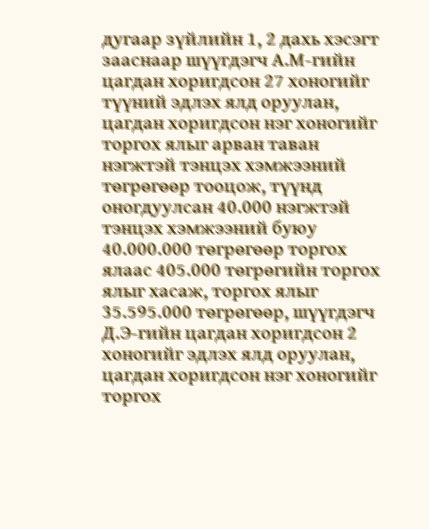дугаар зүйлийн 1, 2 дахь хэсэгт зааснаар шүүгдэгч А.М-гийн цагдан хоригдсон 27 хоногийг түүний эдлэх ялд оруулан, цагдан хоригдсон нэг хоногийг торгох ялыг арван таван нэгжтэй тэнцэх хэмжээний төгрөгөөр тооцож, түүнд оногдуулсан 40.000 нэгжтэй тэнцэх хэмжээний буюу 40.000.000 төгрөгөөр торгох ялаас 405.000 төгрөгийн торгох ялыг хасаж, торгох ялыг 35.595.000 төгрөгөөр, шүүгдэгч Д.Э-гийн цагдан хоригдсон 2 хоногийг эдлэх ялд оруулан, цагдан хоригдсон нэг хоногийг торгох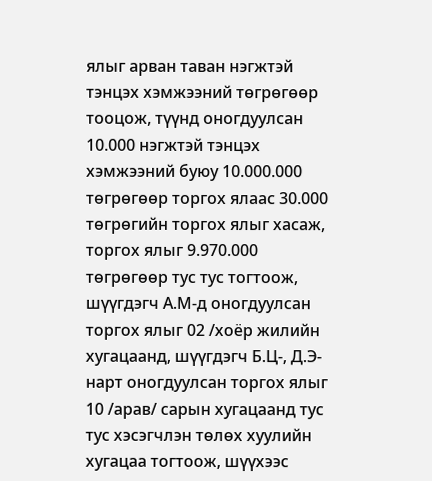ялыг арван таван нэгжтэй тэнцэх хэмжээний төгрөгөөр тооцож, түүнд оногдуулсан 10.000 нэгжтэй тэнцэх хэмжээний буюу 10.000.000 төгрөгөөр торгох ялаас 30.000 төгрөгийн торгох ялыг хасаж, торгох ялыг 9.970.000 төгрөгөөр тус тус тогтоож, шүүгдэгч А.М-д оногдуулсан торгох ялыг 02 /хоёр жилийн хугацаанд, шүүгдэгч Б.Ц-, Д.Э- нарт оногдуулсан торгох ялыг 10 /арав/ сарын хугацаанд тус тус хэсэгчлэн төлөх хуулийн хугацаа тогтоож, шүүхээс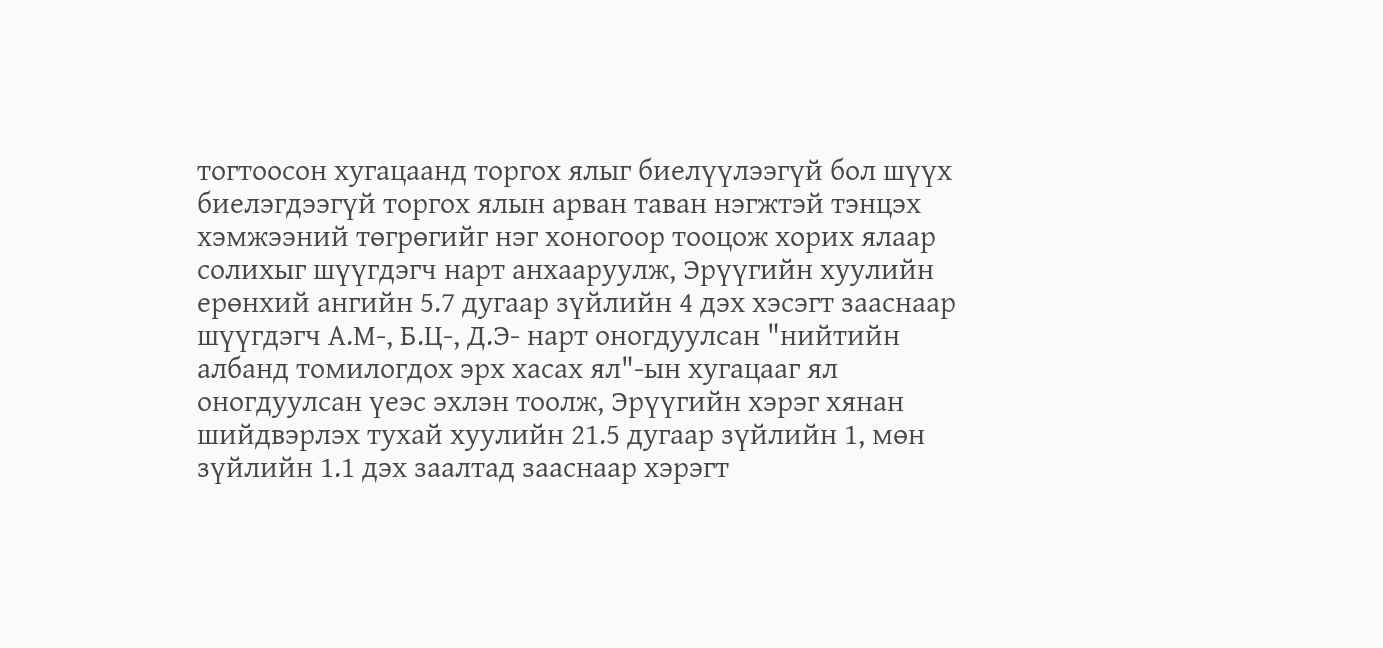тогтоосон хугацаанд торгох ялыг биелүүлээгүй бол шүүх биелэгдээгүй торгох ялын арван таван нэгжтэй тэнцэх хэмжээний төгрөгийг нэг хоногоор тооцож хорих ялаар солихыг шүүгдэгч нарт анхааруулж, Эрүүгийн хуулийн ерөнхий ангийн 5.7 дугаар зүйлийн 4 дэх хэсэгт зааснаар шүүгдэгч А.М-, Б.Ц-, Д.Э- нарт оногдуулсан "нийтийн албанд томилогдох эрх хасах ял"-ын хугацааг ял оногдуулсан үеэс эхлэн тоолж, Эрүүгийн хэрэг хянан шийдвэрлэх тухай хуулийн 21.5 дугаар зүйлийн 1, мөн зүйлийн 1.1 дэх заалтад зааснаар хэрэгт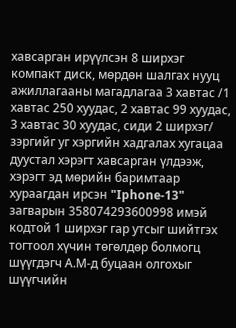хавсарган ирүүлсэн 8 ширхэг компакт диск, мөрдөн шалгах нууц ажиллагааны магадлагаа 3 хавтас /1 хавтас 250 хуудас, 2 хавтас 99 хуудас, 3 хавтас 30 хуудас, сиди 2 ширхэг/ зэргийг уг хэргийн хадгалах хугацаа дуустал хэрэгт хавсарган үлдээж, хэрэгт эд мөрийн баримтаар хураагдан ирсэн "Iphone-13" загварын 358074293600998 имэй кодтой 1 ширхэг гар утсыг шийтгэх тогтоол хүчин төгөлдөр болмогц шүүгдэгч А.М-д буцаан олгохыг шүүгчийн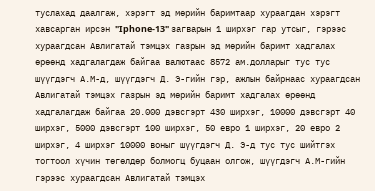туслахад даалгаж, хэрэгт эд мөрийн баримтаар хураагдан хэрэгт хавсарган ирсэн "Iphone-13" загварын 1 ширхэг гар утсыг, гэрээс хураагдсан Авлигатай тэмцэх газрын эд мөрийн баримт хадгалах өрөөнд хадгалагдаж байгаа валютаас 8572 ам.долларыг тус тус шүүгдэгч А.М-д, шүүгдэгч Д. Э-гийн гэр, ажлын байрнаас хураагдсан Авлигатай тэмцэх газрын эд мөрийн баримт хадгалах өрөөнд хадгалагдаж байгаа 20.000 дэвсгэрт 430 ширхэг, 10000 дэвсгэрт 40 ширхэг, 5000 дэвсгэрт 100 ширхэг, 50 евро 1 ширхэг, 20 евро 2 ширхэг, 4 ширхэг 10000 воныг шүүгдэгч Д. Э-д тус тус шийтгэх тогтоол хүчин төгөлдөр болмогц буцаан олгож, шүүгдэгч А.М-гийн гэрээс хураагдсан Авлигатай тэмцэх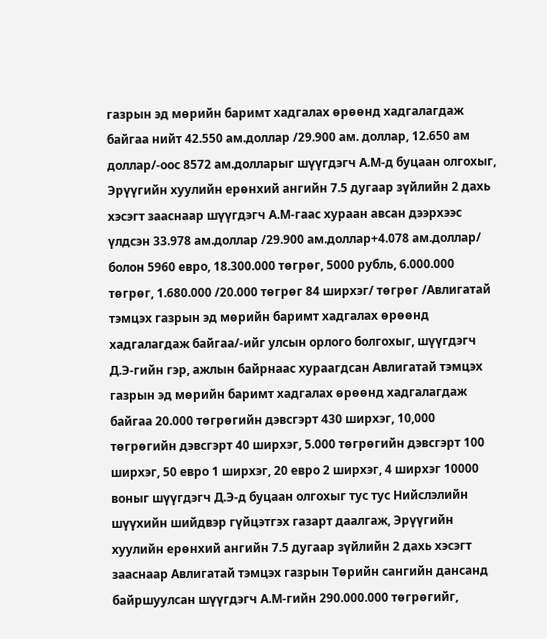газрын эд мөрийн баримт хадгалах өрөөнд хадгалагдаж байгаа нийт 42.550 ам.доллар /29.900 ам. доллар, 12.650 ам доллар/-оос 8572 ам.долларыг шүүгдэгч А.М-д буцаан олгохыг, Эрүүгийн хуулийн ерөнхий ангийн 7.5 дугаар зүйлийн 2 дахь хэсэгт зааснаар шүүгдэгч А.М-гаас хураан авсан дээрхээс үлдсэн 33.978 ам.доллар /29.900 ам.доллар+4.078 ам.доллар/ болон 5960 евро, 18.300.000 төгрөг, 5000 рубль, 6.000.000 төгрөг, 1.680.000 /20.000 төгрөг 84 ширхэг/ төгрөг /Авлигатай тэмцэх газрын эд мөрийн баримт хадгалах өрөөнд хадгалагдаж байгаа/-ийг улсын орлого болгохыг, шүүгдэгч Д.Э-гийн гэр, ажлын байрнаас хураагдсан Авлигатай тэмцэх газрын эд мөрийн баримт хадгалах өрөөнд хадгалагдаж байгаа 20.000 төгрөгийн дэвсгэрт 430 ширхэг, 10,000 төгрөгийн дэвсгэрт 40 ширхэг, 5.000 төгрөгийн дэвсгэрт 100 ширхэг, 50 евро 1 ширхэг, 20 евро 2 ширхэг, 4 ширхэг 10000 воныг шүүгдэгч Д.Э-д буцаан олгохыг тус тус Нийслэлийн шүүхийн шийдвэр гүйцэтгэх газарт даалгаж, Эрүүгийн хуулийн ерөнхий ангийн 7.5 дугаар зүйлийн 2 дахь хэсэгт зааснаар Авлигатай тэмцэх газрын Төрийн сангийн дансанд байршуулсан шүүгдэгч А.М-гийн 290.000.000 төгрөгийг,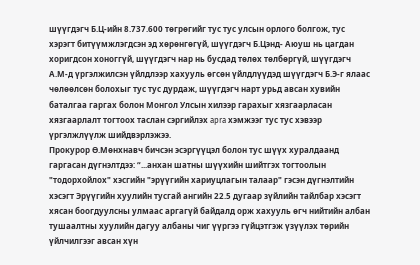шүүгдэгч Б.Ц-ийн 8.737.600 төгрөгийг тус тус улсын орлого болгож, тус хэрэгт битүүмжлэгдсэн эд хөрөнгөгүй, шүүгдэгч Б.Цэнд- Аюуш нь цагдан хоригдсон хоноггүй, шүүгдэгч нар нь бусдад төлөх төлбөргүй, шүүгдэгч А.М-д үргэлжилсэн үйлдлээр хахууль өгсөн үйлдлүүдэд шүүгдэгч Б.Э-г ялаас чөлөөлсөн болохыг тус тус дурдаж, шүүгдэгч нарт урьд авсан хувийн баталгаа гаргах болон Монгол Улсын хилээр гарахыг хязгаарласан хязгаарлалт тогтоох таслан сэргийлэх apra хэмжээг тус тус хэвээр үргэлжлүүлж шийдвэрлэжээ.
Прокурор Ө.Мөнхнавч бичсэн эсэргүүцэл болон тус шүүх хуралдаанд гаргасан дүгнэлтдээ: “...анхан шатны шүүхийн шийтгэх тогтоолын "тодорхойлох" хэсгийн "эрүүгийн хариуцлагын талаар" гэсэн дүгнэлтийн хэсэгт Эрүүгийн хуулийн тусгай ангийн 22.5 дугаар зүйлийн тайлбар хэсэгт хясан боогдуулсны улмаас аргагүй байдалд орж хахууль өгч нийтийн албан тушаалтны хуулийн дагуу албаны чиг үүргээ гүйцэтгэж үзүүлэх төрийн үйлчилгээг авсан хүн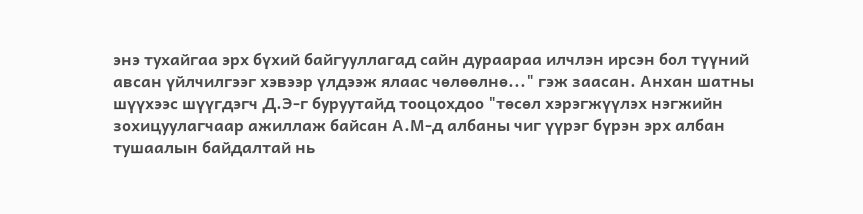энэ тухайгаа эрх бүхий байгууллагад сайн дураараа илчлэн ирсэн бол түүний авсан үйлчилгээг хэвээр үлдээж ялаас чөлөөлнө..." гэж заасан. Анхан шатны шүүхээс шүүгдэгч Д.Э-г буруутайд тооцохдоо "төсөл хэрэгжүүлэх нэгжийн зохицуулагчаар ажиллаж байсан А.М-д албаны чиг үүрэг бүрэн эрх албан тушаалын байдалтай нь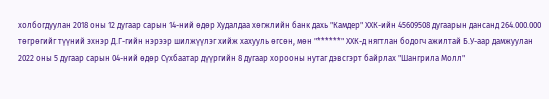холбогдуулан 2018 оны 12 дугаар сарын 14-ний өдөр Худалдаа хөгжлийн банк дахь "Камдер" ХХК-ийн 45609508 дугаарын дансанд 264.000.000 төгрөгийг түүний эхнэр Д.Г-гийн нэрээр шилжүүлэг хийж хахууль өгсөн, мөн "******" ХХК-д нягтлан бодогч ажилтай Б.У-аap дамжуулан 2022 оны 5 дугаар сарын 04-ний өдөр Сүхбаатар дүүргийн 8 дугаар хорооны нутаг дэвсгэрт байрлах "Шангрила Молл"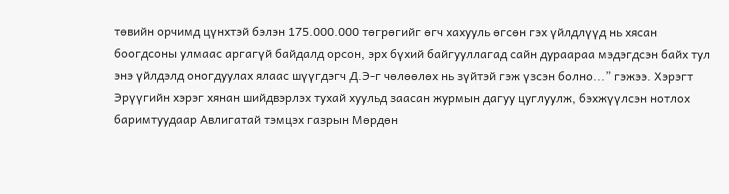төвийн орчимд цүнхтэй бэлэн 175.000.000 төгрөгийг өгч хахууль өгсөн гэх үйлдлүүд нь хясан боогдсоны улмаас аргагүй байдалд орсон, эрх бүхий байгууллагад сайн дураараа мэдэгдсэн байх тул энэ үйлдэлд оногдуулах ялаас шүүгдэгч Д.Э-г чөлөөлөх нь зүйтэй гэж үзсэн болно...” гэжээ. Хэрэгт Эрүүгийн хэрэг хянан шийдвэрлэх тухай хуульд заасан журмын дагуу цуглуулж, бэхжүүлсэн нотлох баримтуудаар Авлигатай тэмцэх газрын Мөрдөн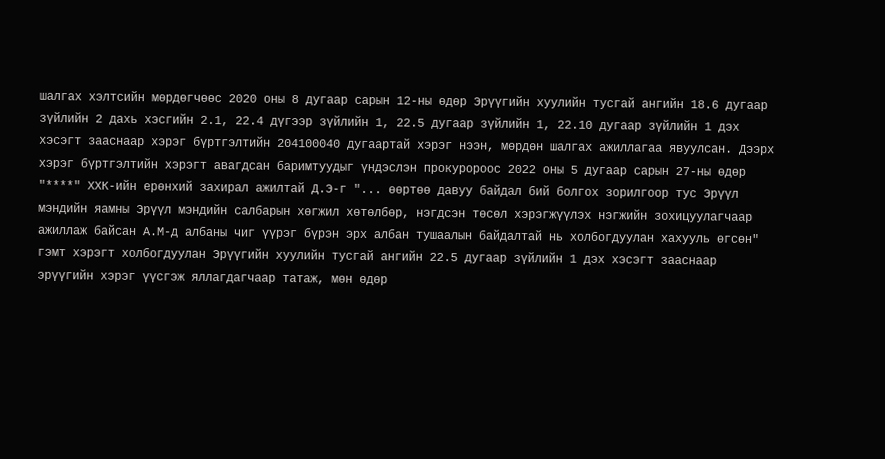шалгах хэлтсийн мөрдөгчөөс 2020 оны 8 дугаар сарын 12-ны өдөр Эрүүгийн хуулийн тусгай ангийн 18.6 дугаар зүйлийн 2 дахь хэсгийн 2.1, 22.4 дүгээр зүйлийн 1, 22.5 дугаар зүйлийн 1, 22.10 дугаар зүйлийн 1 дэх хэсэгт зааснаар хэрэг бүртгэлтийн 204100040 дугаартай хэрэг нээн, мөрдөн шалгах ажиллагаа явуулсан. Дээрх хэрэг бүртгэлтийн хэрэгт авагдсан баримтуудыг үндэслэн прокуророос 2022 оны 5 дугаар сарын 27-ны өдөр "****" ХХК-ийн ерөнхий захирал ажилтай Д.Э-г "... өөртөө давуу байдал бий болгох зорилгоор тус Эрүүл мэндийн яамны Эрүүл мэндийн салбарын хөгжил хөтөлбөр, нэгдсэн төсөл хэрэгжүүлэх нэгжийн зохицуулагчаар ажиллаж байсан А.М-д албаны чиг үүрэг бүрэн эрх албан тушаалын байдалтай нь холбогдуулан хахууль өгсөн" гэмт хэрэгт холбогдуулан Эрүүгийн хуулийн тусгай ангийн 22.5 дугаар зүйлийн 1 дэх хэсэгт зааснаар эрүүгийн хэрэг үүсгэж яллагдагчаар татаж, мөн өдөр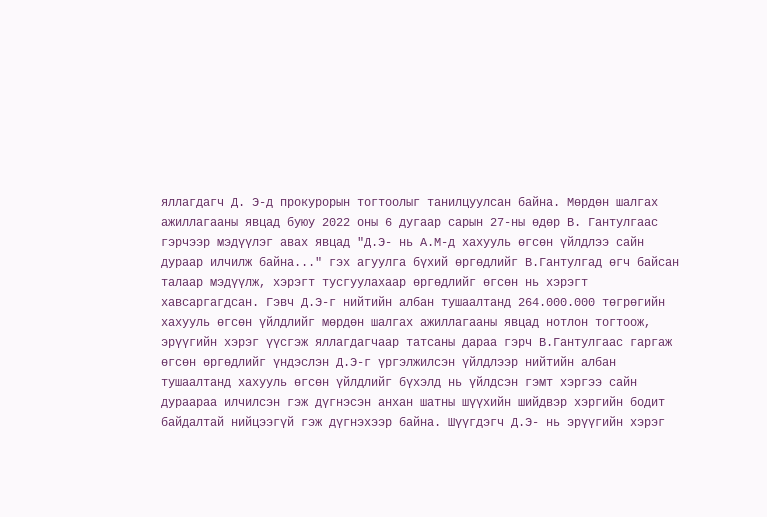яллагдагч Д. Э-д прокурорын тогтоолыг танилцуулсан байна. Мөрдөн шалгах ажиллагааны явцад буюу 2022 оны 6 дугаар сарын 27-ны өдөр В. Гантулгаас гэрчээр мэдүүлэг авах явцад "Д.Э- нь А.М-д хахууль өгсөн үйлдлээ сайн дураар илчилж байна..." гэх агуулга бүхий өргөдлийг В.Гантулгад өгч байсан талаар мэдүүлж, хэрэгт тусгуулахаар өргөдлийг өгсөн нь хэрэгт хавсаргагдсан. Гэвч Д.Э-г нийтийн албан тушаалтанд 264.000.000 төгрөгийн хахууль өгсөн үйлдлийг мөрдөн шалгах ажиллагааны явцад нотлон тогтоож, эрүүгийн хэрэг үүсгэж яллагдагчаар татсаны дараа гэрч В.Гантулгаас гаргаж өгсөн өргөдлийг үндэслэн Д.Э-г үргэлжилсэн үйлдлээр нийтийн албан тушаалтанд хахууль өгсөн үйлдлийг бүхэлд нь үйлдсэн гэмт хэргээ сайн дураараа илчилсэн гэж дүгнэсэн анхан шатны шүүхийн шийдвэр хэргийн бодит байдалтай нийцээгүй гэж дүгнэхээр байна. Шүүгдэгч Д.Э- нь эрүүгийн хэрэг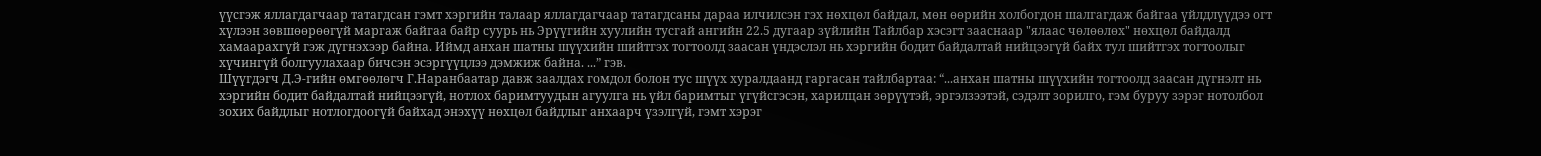үүсгэж яллагдагчаар татагдсан гэмт хэргийн талаар яллагдагчаар татагдсаны дараа илчилсэн гэх нөхцөл байдал, мөн өөрийн холбогдон шалгагдаж байгаа үйлдлүүдээ огт хүлээн зөвшөөрөөгүй маргаж байгаа байр суурь нь Эрүүгийн хуулийн тусгай ангийн 22.5 дугаар зүйлийн Тайлбар хэсэгт зааснаар "ялаас чөлөөлөх" нөхцөл байдалд хамаарахгүй гэж дүгнэхээр байна. Иймд анхан шатны шүүхийн шийтгэх тогтоолд заасан үндэслэл нь хэргийн бодит байдалтай нийцээгүй байх тул шийтгэх тогтоолыг хүчингүй болгуулахаар бичсэн эсэргүүцлээ дэмжиж байна. ...” гэв.
Шүүгдэгч Д.Э-гийн өмгөөлөгч Г.Наранбаатар давж заалдах гомдол болон тус шүүх хуралдаанд гаргасан тайлбартаа: “...анхан шатны шүүхийн тогтоолд заасан дүгнэлт нь хэргийн бодит байдалтай нийцээгүй, нотлох баримтуудын агуулга нь үйл баримтыг үгүйсгэсэн, харилцан зөрүүтэй, эргэлзээтэй, сэдэлт зорилго, гэм буруу зэрэг нотолбол зохих байдлыг нотлогдоогүй байхад энэхүү нөхцөл байдлыг анхаарч үзэлгүй, гэмт хэрэг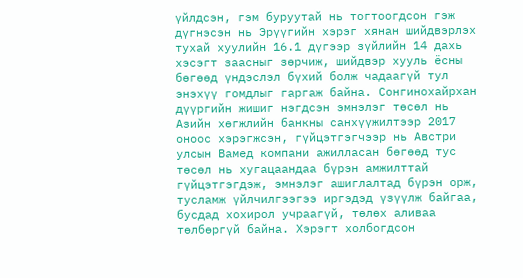үйлдсэн, гэм буруутай нь тогтоогдсон гэж дүгнэсэн нь Эрүүгийн хэрэг хянан шийдвэрлэх тухай хуулийн 16.1 дүгээр зүйлийн 14 дахь хэсэгт заасныг зөрчиж, шийдвэр хууль ёсны бөгөөд үндэслэл бүхий болж чадаагүй тул энэхүү гомдлыг гаргаж байна. Сонгинохайрхан дүүргийн жишиг нэгдсэн эмнэлэг төсөл нь Азийн хөгжлийн банкны санхүүжилтээр 2017 оноос хэрэгжсэн, гүйцэтгэгчээр нь Австри улсын Вамед компани ажилласан бөгөөд тус төсөл нь хугацаандаа бүрэн амжилттай гүйцэтгэгдэж, эмнэлэг ашиглалтад бүрэн орж, тусламж үйлчилгээгээ иргэдэд үзүүлж байгаа, бусдад хохирол учраагүй, төлөх аливаа төлбөргүй байна. Хэрэгт холбогдсон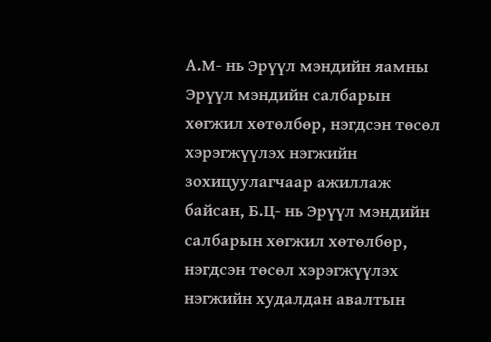А.М- нь Эрүүл мэндийн яамны Эрүүл мэндийн салбарын хөгжил хөтөлбөр, нэгдсэн төсөл хэрэгжүүлэх нэгжийн зохицуулагчаар ажиллаж байсан, Б.Ц- нь Эрүүл мэндийн салбарын хөгжил хөтөлбөр, нэгдсэн төсөл хэрэгжүүлэх нэгжийн худалдан авалтын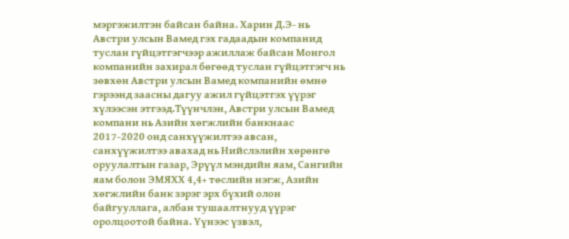мэргэжилтэн байсан байна. Харин Д.Э- нь Австри улсын Вамед гэх гадаадын компанид туслан гүйцэтгэгчээр ажиллаж байсан Монгол компанийн захирал бөгөөд туслан гүйцэтгэгч нь зөвхөн Австри улсын Вамед компанийн өмнө гэрээнд заасны дагуу ажил гүйцэтгэх үүрэг хүлээсэн этгээд.Түүнчлэн, Австри улсын Вамед компани нь Азийн хөгжлийн банкнаас 2017-2020 онд санхүүжилтээ авсан, санхүүжилтээ авахад нь Нийслэлийн хөрөнгө оруулалтын газар, Эрүүл мэндийн яам, Сангийн яам болон ЭМЯХХ 4,4+ төслийн нэгж, Азийн хөгжлийн банк зэрэг эрх бүхий олон байгууллага, албан тушаалтнууд үүрэг оролцоотой байна. Үүнээс үзвэл,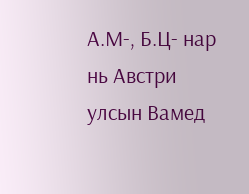А.М-, Б.Ц- нар нь Австри улсын Вамед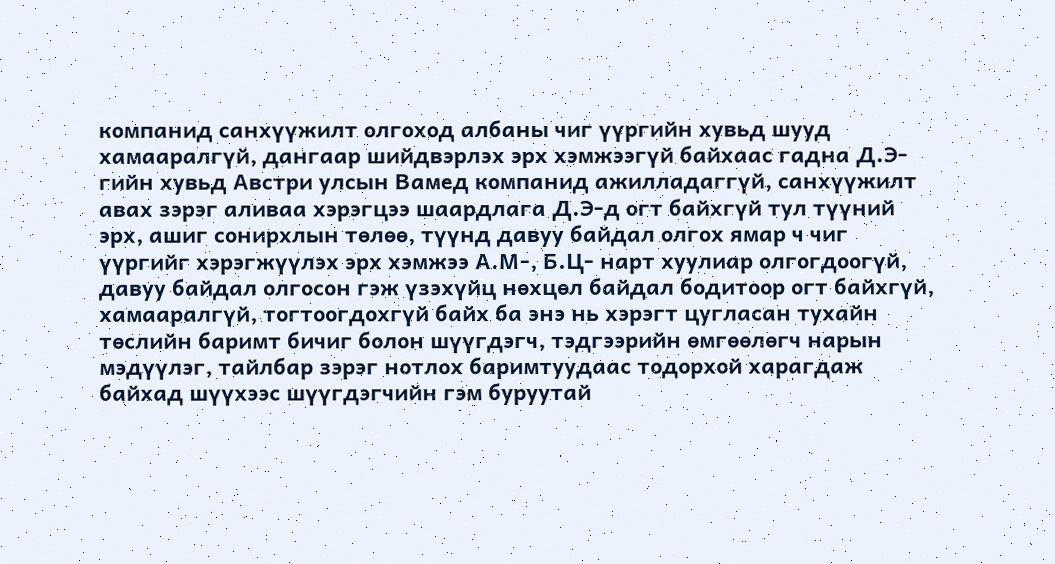компанид санхүүжилт олгоход албаны чиг үүргийн хувьд шууд хамааралгүй, дангаар шийдвэрлэх эрх хэмжээгүй байхаас гадна Д.Э-гийн хувьд Австри улсын Вамед компанид ажилладаггүй, санхүүжилт авах зэрэг аливаа хэрэгцээ шаардлага Д.Э-д огт байхгүй тул түүний эрх, ашиг сонирхлын төлөө, түүнд давуу байдал олгох ямар ч чиг үүргийг хэрэгжүүлэх эрх хэмжээ А.М-, Б.Ц- нарт хуулиар олгогдоогүй, давуу байдал олгосон гэж үзэхүйц нөхцөл байдал бодитоор огт байхгүй, хамааралгүй, тогтоогдохгүй байх ба энэ нь хэрэгт цугласан тухайн төслийн баримт бичиг болон шүүгдэгч, тэдгээрийн өмгөөлөгч нарын мэдүүлэг, тайлбар зэрэг нотлох баримтуудаас тодорхой харагдаж байхад шүүхээс шүүгдэгчийн гэм буруутай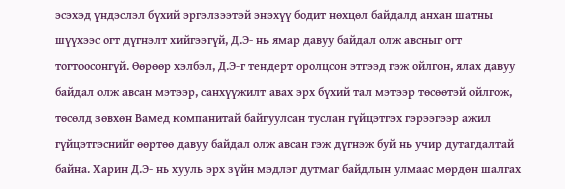эсэхэд үндэслэл бүхий эргэлзээтэй энэхүү бодит нөхцөл байдалд анхан шатны шүүхээс огт дүгнэлт хийгээгүй, Д.Э- нь ямар давуу байдал олж авсныг огт тогтоосонгүй. Өөрөөр хэлбэл, Д.Э-г тендерт оролцсон этгээд гэж ойлгон, ялах давуу байдал олж авсан мэтээр, санхүүжилт авах эрх бүхий тал мэтээр төсөөтэй ойлгож, төсөлд зөвхөн Вамед компанитай байгуулсан туслан гүйцэтгэх гэрээгээр ажил гүйцэтгэснийг өөртөө давуу байдал олж авсан гэж дүгнэж буй нь учир дутагдалтай байна. Харин Д.Э- нь хууль эрх зүйн мэдлэг дутмаг байдлын улмаас мөрдөн шалгах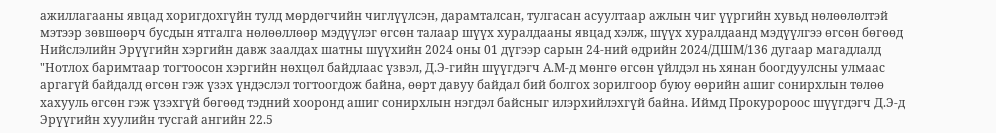ажиллагааны явцад хоригдохгүйн тулд мөрдөгчийн чиглүүлсэн, дарамталсан, тулгасан асуултаар ажлын чиг үүргийн хувьд нөлөөлөлтэй мэтээр зөвшөөрч бусдын ятгалга нөлөөллөөр мэдүүлэг өгсөн талаар шүүх хуралдааны явцад хэлж, шүүх хуралдаанд мэдүүлгээ өгсөн бөгөөд Нийслэлийн Эрүүгийн хэргийн давж заалдах шатны шүүхийн 2024 оны 01 дүгээр сарын 24-ний өдрийн 2024/ДШМ/136 дугаар магадлалд "Нотлох баримтаар тогтоосон хэргийн нөхцөл байдлаас үзвэл, Д.Э-гийн шүүгдэгч А.М-д мөнгө өгсөн үйлдэл нь хянан боогдуулсны улмаас аргагүй байдалд өгсөн гэж үзэх үндэслэл тогтоогдож байна, өөрт давуу байдал бий болгох зорилгоор буюу өөрийн ашиг сонирхлын төлөө хахууль өгсөн гэж үзэхгүй бөгөөд тэдний хооронд ашиг сонирхлын нэгдэл байсныг илэрхийлэхгүй байна. Иймд Прокуророос шүүгдэгч Д.Э-д Эрүүгийн хуулийн тусгай ангийн 22.5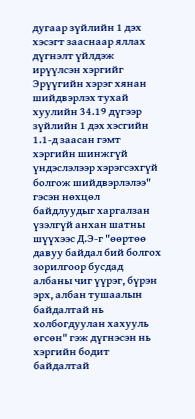дугаар зүйлийн 1 дэх хэсэгт зааснаар яллах дүгнэлт үйлдэж ирүүлсэн хэргийг Эрүүгийн хэрэг хянан шийдвэрлэх тухай хуулийн 34.19 дүгээр зүйлийн 1 дэх хэсгийн 1.1-д заасан гэмт хэргийн шинжгүй үндэслэлээр хэрэгсэхгүй болгож шийдвэрлэлээ" гэсэн нөхцөл байдлуудыг харгалзан үзэлгүй анхан шатны шүүхээс Д.Э-г "өөртөө давуу байдал бий болгох зорилгоор бусдад албаны чиг үүрэг, бүрэн эрх, албан тушаалын байдалтай нь холбогдуулан хахууль өгсөн" гэж дүгнэсэн нь хэргийн бодит байдалтай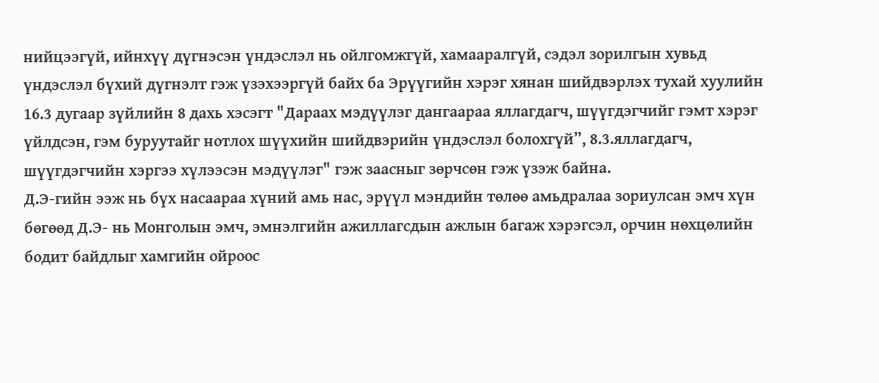нийцээгүй, ийнхүү дүгнэсэн үндэслэл нь ойлгомжгүй, хамааралгүй, сэдэл зорилгын хувьд үндэслэл бүхий дүгнэлт гэж үзэхээргүй байх ба Эрүүгийн хэрэг хянан шийдвэрлэх тухай хуулийн 16.3 дугаар зүйлийн 8 дахь хэсэгт "Дараах мэдүүлэг дангаараа яллагдагч, шүүгдэгчийг гэмт хэрэг үйлдсэн, гэм буруутайг нотлох шүүхийн шийдвэрийн үндэслэл болохгүй”, 8.3.яллагдагч, шүүгдэгчийн хэргээ хүлээсэн мэдүүлэг" гэж заасныг зөрчсөн гэж үзэж байна.
Д.Э-гийн ээж нь бүх насаараа хүний амь нас, эрүүл мэндийн төлөө амьдралаа зориулсан эмч хүн бөгөөд Д.Э- нь Монголын эмч, эмнэлгийн ажиллагсдын ажлын багаж хэрэгсэл, орчин нөхцөлийн бодит байдлыг хамгийн ойроос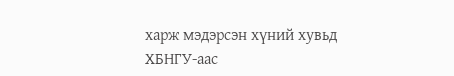харж мэдэрсэн хүний хувьд ХБНГУ-аас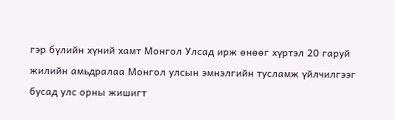гэр бүлийн хүний хамт Монгол Улсад ирж өнөөг хүртэл 20 гаруй жилийн амьдралаа Монгол улсын эмнэлгийн тусламж үйлчилгээг бусад улс орны жишигт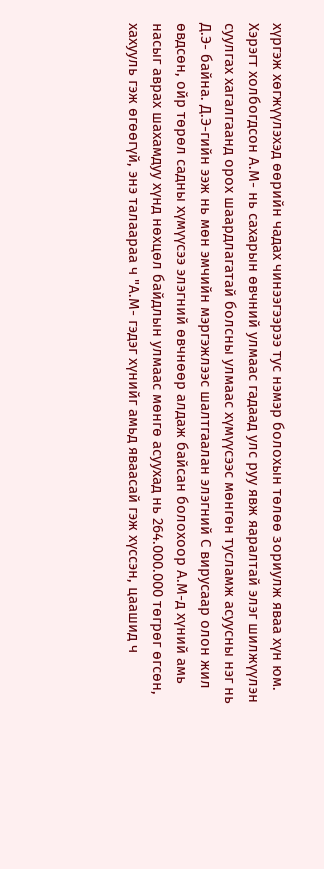хүргэж хөгжүүлэхэд өөрийн чадах чинээгээрээ тус нэмэр болохын төлөө зориулж яваа хүн юм. Хэрэгт холбогдсон А.М- нь сахарын өвчний улмаас гадаад улс руу явж яаралтай элэг шилжүүлэн суулгах хагалгаанд орох шаардлагатай болсны улмаас хүмүүсээс мөнгөн тусламж асуусны нэг нь Д.Э- байна. Д.Э-гийн ээж нь мөн эмчийн мэргэжлээс шалтгаалан элэгний С вирусаар олон жил өвдсөн, ойр төрөл садны хүмүүсээ элэгний өвчнөөр алдаж байсан болохоор А.М-д хүний амь насыг аврах шахамдуу хүнд нөхцөл байдлын улмаас мөнгө асуухад нь 264.000.000 төгрөг өгсөн, хахууль гэж өгөөгүй, энэ талаараа ч "А.М- гэдэг хүнийг амьд яваасай гэж хүссэн, цаашид ч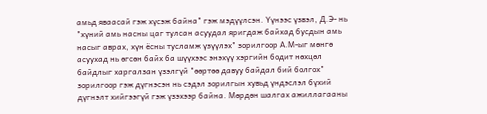амьд яваасай гэж хүсэж байна" гэж мэдүүлсэн. Үүнээс үзвэл, Д.Э- нь "хүний амь насны цаг тулсан асуудал яригдаж байхад бусдын амь насыг аврах, хүн ёсны тусламж үзүүлэх" зорилгоор А.М-ыг мөнгө асуухад нь өгсөн байх ба шүүхээс энэхүү хэргийн бодит нөхцөл байдлыг харгалзан үзэлгүй "өөртөө давуу байдал бий болгох" зорилгоор гэж дүгнэсэн нь сэдэл зорилгын хувьд үндэслэл бүхий дүгнэлт хийгээгүй гэж үзэхээр байна. Мөрдөн шалгах ажиллагааны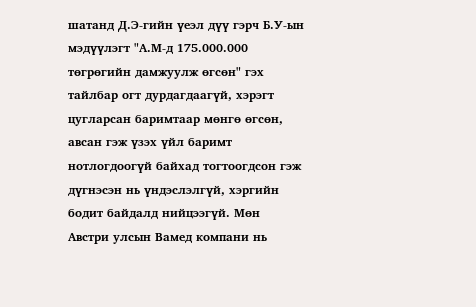шатанд Д.Э-гийн үеэл дүү гэрч Б.У-ын мэдүүлэгт "А.М-д 175.000.000 төгрөгийн дамжуулж өгсөн" гэх тайлбар огт дурдагдаагүй, хэрэгт цугларсан баримтаар мөнгө өгсөн, авсан гэж үзэх үйл баримт нотлогдоогүй байхад тогтоогдсон гэж дүгнэсэн нь үндэслэлгүй, хэргийн бодит байдалд нийцээгүй. Мөн Австри улсын Вамед компани нь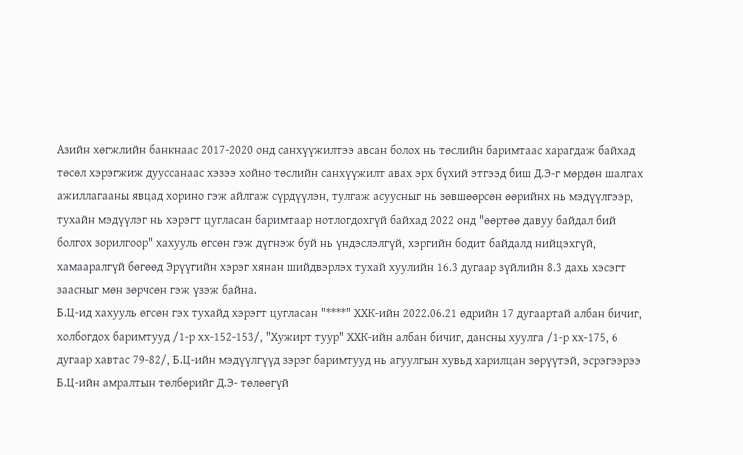Азийн хөгжлийн банкнаас 2017-2020 онд санхүүжилтээ авсан болох нь төслийн баримтаас харагдаж байхад төсөл хэрэгжиж дууссанаас хэзээ хойно төслийн санхүүжилт авах эрх бүхий этгээд биш Д.Э-г мөрдөн шалгах ажиллагааны явцад хорино гэж айлгаж сүрдүүлэн, тулгаж асуусныг нь зөвшөөрсөн өөрийнх нь мэдүүлгээр, тухайн мэдүүлэг нь хэрэгт цугласан баримтаар нотлогдохгүй байхад 2022 онд "өөртөө давуу байдал бий болгох зорилгоор" хахууль өгсөн гэж дүгнэж буй нь үндэслэлгүй, хэргийн бодит байдалд нийцэхгүй, хамааралгүй бөгөөд Эрүүгийн хэрэг хянан шийдвэрлэх тухай хуулийн 16.3 дугаар зүйлийн 8.3 дахь хэсэгт заасныг мөн зөрчсөн гэж үзэж байна.
Б.Ц-ид хахууль өгсөн гэх тухайд хэрэгт цугласан "****" ХХК-ийн 2022.06.21 өдрийн 17 дугаартай албан бичиг, холбогдох баримтууд /1-р хх-152-153/, "Хужирт туур" ХХК-ийн албан бичиг, дансны хуулга /1-р хх-175, 6 дугаар хавтас 79-82/, Б.Ц-ийн мэдүүлгүүд зэрэг баримтууд нь агуулгын хувьд харилцан зөрүүтэй, эсрэгээрээ Б.Ц-ийн амралтын төлбөрийг Д.Э- төлөөгүй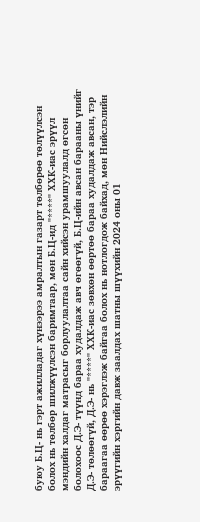буюу Б.Ц- нь гэрт ажилладаг хүнээрээ амралтын газарт төлбөрөө төлүүлсэн болох нь төлбөр шилжүүлсэн баримтаар, мөн Б.Ц-ид "****" ХХК-иас эрүүл мэндийн халдаг матрасыг борлуулалтаа сайн хийсэн урамшуулалд өгсөн болохоос Д.Э- түүнд бараа худалдаж авч өгөөгүй, Б.Ц-ийн авсан барааны үнийг Д.Э- төлөөгүй, Д.Э- нь "****" ХХК-иас зөвхөн өөртөө бараа худалдаж авсан, тэр бараагаа өөрөө хэрэглэж байгаа болох нь нотлогдож байхад, мөн Нийслэлийн эрүүгийн хэргийн давж заалдах шатны шүүхийн 2024 оны 01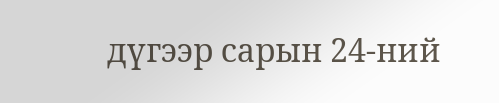дүгээр сарын 24-ний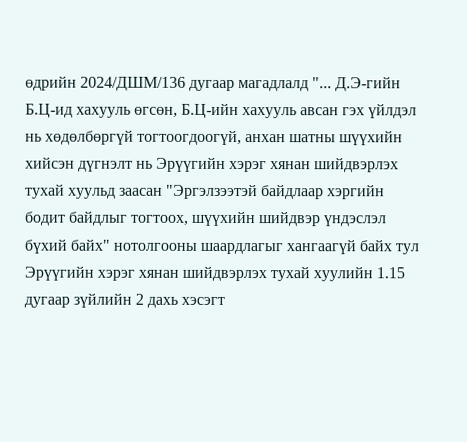өдрийн 2024/ДШМ/136 дугаар магадлалд "... Д.Э-гийн Б.Ц-ид хахууль өгсөн, Б.Ц-ийн хахууль авсан гэх үйлдэл нь хөдөлбөргүй тогтоогдоогүй, анхан шатны шүүхийн хийсэн дүгнэлт нь Эрүүгийн хэрэг хянан шийдвэрлэх тухай хуульд заасан "Эргэлзээтэй байдлаар хэргийн бодит байдлыг тогтоох, шүүхийн шийдвэр үндэслэл бүхий байх" нотолгооны шаардлагыг хангаагүй байх тул Эрүүгийн хэрэг хянан шийдвэрлэх тухай хуулийн 1.15 дугаар зүйлийн 2 дахь хэсэгт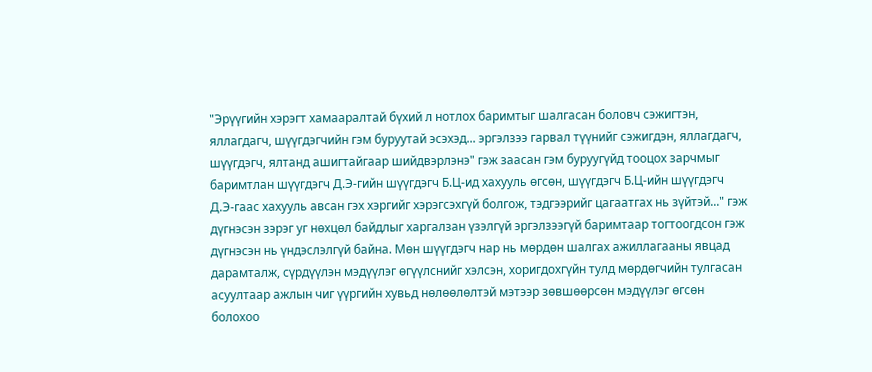"Эрүүгийн хэрэгт хамааралтай бүхий л нотлох баримтыг шалгасан боловч сэжигтэн, яллагдагч, шүүгдэгчийн гэм буруутай эсэхэд... эргэлзээ гарвал түүнийг сэжигдэн, яллагдагч, шүүгдэгч, ялтанд ашигтайгаар шийдвэрлэнэ" гэж заасан гэм буруугүйд тооцох зарчмыг баримтлан шүүгдэгч Д.Э-гийн шүүгдэгч Б.Ц-ид хахууль өгсөн, шүүгдэгч Б.Ц-ийн шүүгдэгч Д.Э-гаас хахууль авсан гэх хэргийг хэрэгсэхгүй болгож, тэдгээрийг цагаатгах нь зүйтэй..." гэж дүгнэсэн зэрэг уг нөхцөл байдлыг харгалзан үзэлгүй эргэлзээгүй баримтаар тогтоогдсон гэж дүгнэсэн нь үндэслэлгүй байна. Мөн шүүгдэгч нар нь мөрдөн шалгах ажиллагааны явцад дарамталж, сүрдүүлэн мэдүүлэг өгүүлснийг хэлсэн, хоригдохгүйн тулд мөрдөгчийн тулгасан асуултаар ажлын чиг үүргийн хувьд нөлөөлөлтэй мэтээр зөвшөөрсөн мэдүүлэг өгсөн болохоо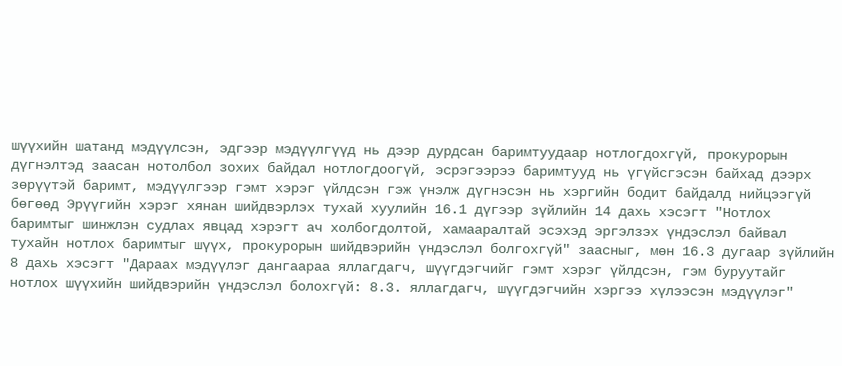шүүхийн шатанд мэдүүлсэн, эдгээр мэдүүлгүүд нь дээр дурдсан баримтуудаар нотлогдохгүй, прокурорын дүгнэлтэд заасан нотолбол зохих байдал нотлогдоогүй, эсрэгээрээ баримтууд нь үгүйсгэсэн байхад дээрх зөрүүтэй баримт, мэдүүлгээр гэмт хэрэг үйлдсэн гэж үнэлж дүгнэсэн нь хэргийн бодит байдалд нийцээгүй бөгөөд Эрүүгийн хэрэг хянан шийдвэрлэх тухай хуулийн 16.1 дүгээр зүйлийн 14 дахь хэсэгт "Нотлох баримтыг шинжлэн судлах явцад хэрэгт ач холбогдолтой, хамааралтай эсэхэд эргэлзэх үндэслэл байвал тухайн нотлох баримтыг шүүх, прокурорын шийдвэрийн үндэслэл болгохгүй" заасныг, мөн 16.3 дугаар зүйлийн 8 дахь хэсэгт "Дараах мэдүүлэг дангаараа яллагдагч, шүүгдэгчийг гэмт хэрэг үйлдсэн, гэм буруутайг нотлох шүүхийн шийдвэрийн үндэслэл болохгүй: 8.3. яллагдагч, шүүгдэгчийн хэргээ хүлээсэн мэдүүлэг"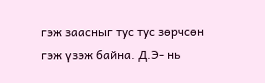гэж заасныг тус тус зөрчсөн гэж үзэж байна. Д.Э- нь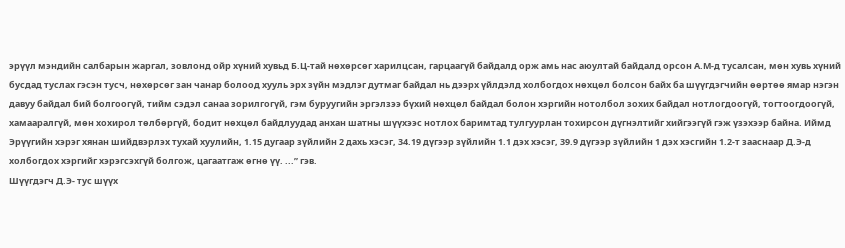эрүүл мэндийн салбарын жаргал, зовлонд ойр хүний хувьд Б.Ц-тай нөхөрсөг харилцсан, гарцаагүй байдалд орж амь нас аюултай байдалд орсон А.М-д тусалсан, мөн хувь хүний бусдад туслах гэсэн тусч, нөхөрсөг зан чанар болоод хууль эрх зүйн мэдлэг дутмаг байдал нь дээрх үйлдэлд холбогдох нөхцөл болсон байх ба шүүгдэгчийн өөртөө ямар нэгэн давуу байдал бий болгоогүй, тийм сэдэл санаа зорилгогүй, гэм буруугийн эргэлзээ бүхий нөхцөл байдал болон хэргийн нотолбол зохих байдал нотлогдоогүй, тогтоогдоогүй, хамааралгүй, мөн хохирол төлбөргүй, бодит нөхцөл байдлуудад анхан шатны шүүхээс нотлох баримтад тулгуурлан тохирсон дүгнэлтийг хийгээгүй гэж үзэхээр байна. Иймд Эрүүгийн хэрэг хянан шийдвэрлэх тухай хуулийн, 1.15 дугаар зүйлийн 2 дахь хэсэг, 34.19 дүгээр зүйлийн 1.1 дэх хэсэг, 39.9 дүгээр зүйлийн 1 дэх хэсгийн 1.2-т зааснаар Д.Э-д холбогдох хэргийг хэрэгсэхгүй болгож, цагаатгаж өгнө үү. ...” гэв.
Шүүгдэгч Д.Э- тус шүүх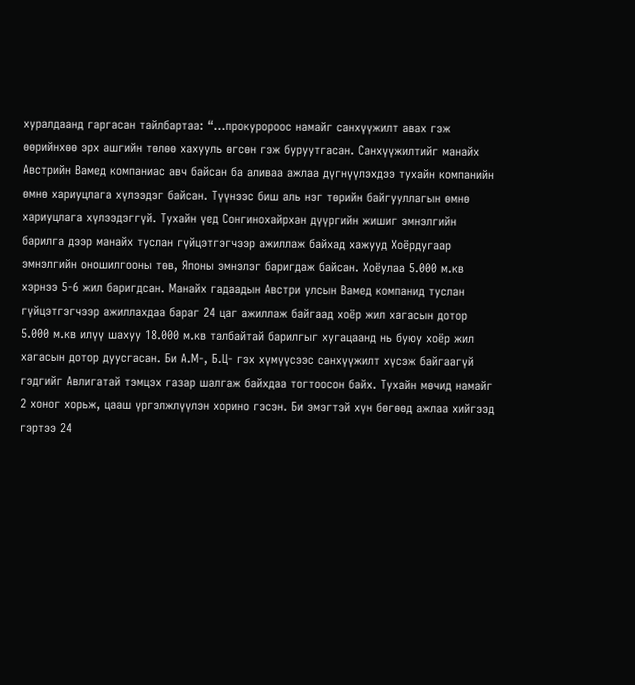хуралдаанд гаргасан тайлбартаа: “...прокуророос намайг санхүүжилт авах гэж өөрийнхөө эрх ашгийн төлөө хахууль өгсөн гэж буруутгасан. Санхүүжилтийг манайх Австрийн Вамед компаниас авч байсан ба аливаа ажлаа дүгнүүлэхдээ тухайн компанийн өмнө хариуцлага хүлээдэг байсан. Түүнээс биш аль нэг төрийн байгууллагын өмнө хариуцлага хүлээдэггүй. Тухайн үед Сонгинохайрхан дүүргийн жишиг эмнэлгийн барилга дээр манайх туслан гүйцэтгэгчээр ажиллаж байхад хажууд Хоёрдугаар эмнэлгийн оношилгооны төв, Японы эмнэлэг баригдаж байсан. Хоёулаа 5.000 м.кв хэрнээ 5-6 жил баригдсан. Манайх гадаадын Австри улсын Вамед компанид туслан гүйцэтгэгчээр ажиллахдаа бараг 24 цаг ажиллаж байгаад хоёр жил хагасын дотор 5.000 м.кв илүү шахуу 18.000 м.кв талбайтай барилгыг хугацаанд нь буюу хоёр жил хагасын дотор дуусгасан. Би А.М-, Б.Ц- гэх хүмүүсээс санхүүжилт хүсэж байгаагүй гэдгийг Авлигатай тэмцэх газар шалгаж байхдаа тогтоосон байх. Тухайн мөчид намайг 2 хоног хорьж, цааш үргэлжлүүлэн хорино гэсэн. Би эмэгтэй хүн бөгөөд ажлаа хийгээд гэртээ 24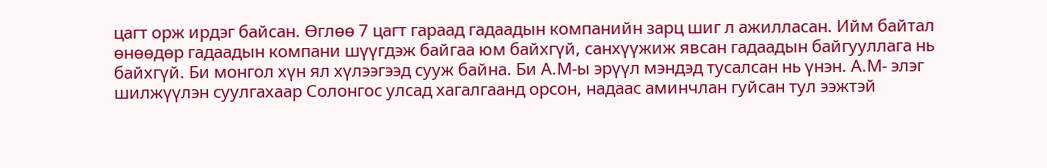цагт орж ирдэг байсан. Өглөө 7 цагт гараад гадаадын компанийн зарц шиг л ажилласан. Ийм байтал өнөөдөр гадаадын компани шүүгдэж байгаа юм байхгүй, санхүүжиж явсан гадаадын байгууллага нь байхгүй. Би монгол хүн ял хүлээгээд сууж байна. Би А.М-ы эрүүл мэндэд тусалсан нь үнэн. А.М- элэг шилжүүлэн суулгахаар Солонгос улсад хагалгаанд орсон, надаас аминчлан гуйсан тул ээжтэй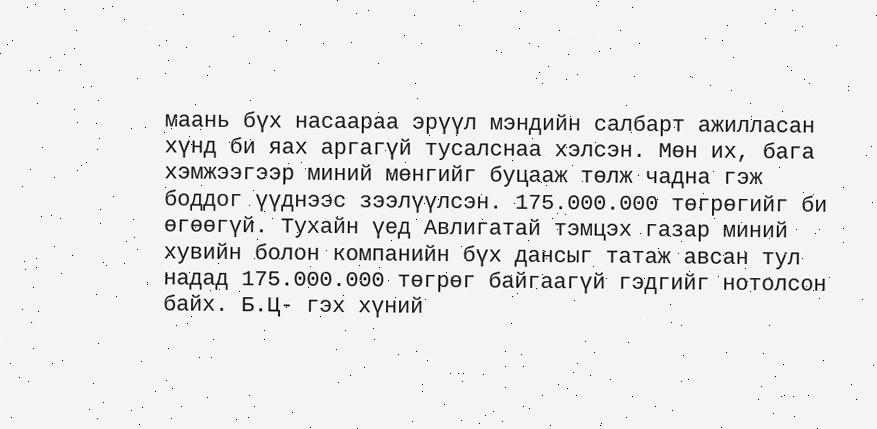маань бүх насаараа эрүүл мэндийн салбарт ажилласан хүнд би яах аргагүй тусалснаа хэлсэн. Мөн их, бага хэмжээгээр миний мөнгийг буцааж төлж чадна гэж боддог үүднээс зээлүүлсэн. 175.000.000 төгрөгийг би өгөөгүй. Тухайн үед Авлигатай тэмцэх газар миний хувийн болон компанийн бүх дансыг татаж авсан тул надад 175.000.000 төгрөг байгаагүй гэдгийг нотолсон байх. Б.Ц- гэх хүний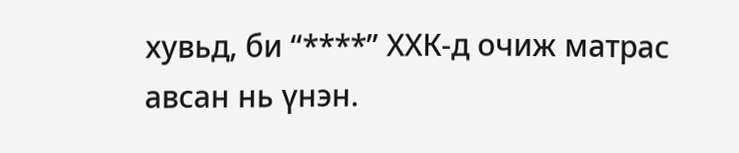хувьд, би “****” ХХК-д очиж матрас авсан нь үнэн.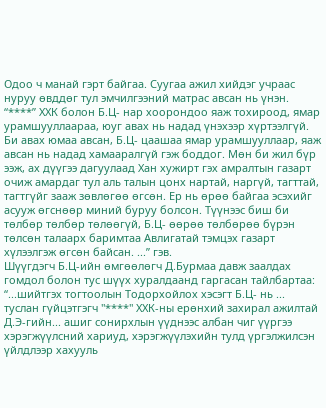Одоо ч манай гэрт байгаа. Суугаа ажил хийдэг учраас нуруу өвддөг тул эмчилгээний матрас авсан нь үнэн. “****” ХХК болон Б.Ц- нар хоорондоо яаж тохироод, ямар урамшууллаараа, юуг авах нь надад үнэхээр хүртээлгүй. Би авах юмаа авсан, Б.Ц- цаашаа ямар урамшууллаар, яаж авсан нь надад хамааралгүй гэж боддог. Мөн би жил бүр ээж, ах дүүгээ дагуулаад Хан хужирт гэх амралтын газарт очиж амардаг тул аль талын цонх нартай, наргүй, тагттай, тагтгүйг зааж зөвлөгөө өгсөн. Ер нь өрөө байгаа эсэхийг асууж өгснөөр миний буруу болсон. Түүнээс биш би төлбөр төлбөр төлөөгүй, Б.Ц- өөрөө төлбөрөө бүрэн төлсөн талаарх баримтаа Авлигатай тэмцэх газарт хүлээлгэж өгсөн байсан. ...” гэв.
Шүүгдэгч Б.Ц-ийн өмгөөлөгч Д.Бурмаа давж заалдах гомдол болон тус шүүх хуралдаанд гаргасан тайлбартаа: “...шийтгэх тогтоолын Тодорхойлох хэсэгт Б.Ц- нь ... туслан гүйцэтгэгч "****" ХХК-ны ерөнхий захирал ажилтай Д.Э-гийн... ашиг сонирхлын үүднээс албан чиг үүргээ хэрэгжүүлсний хариуд, хэрэгжүүлэхийн тулд үргэлжилсэн үйлдлээр хахууль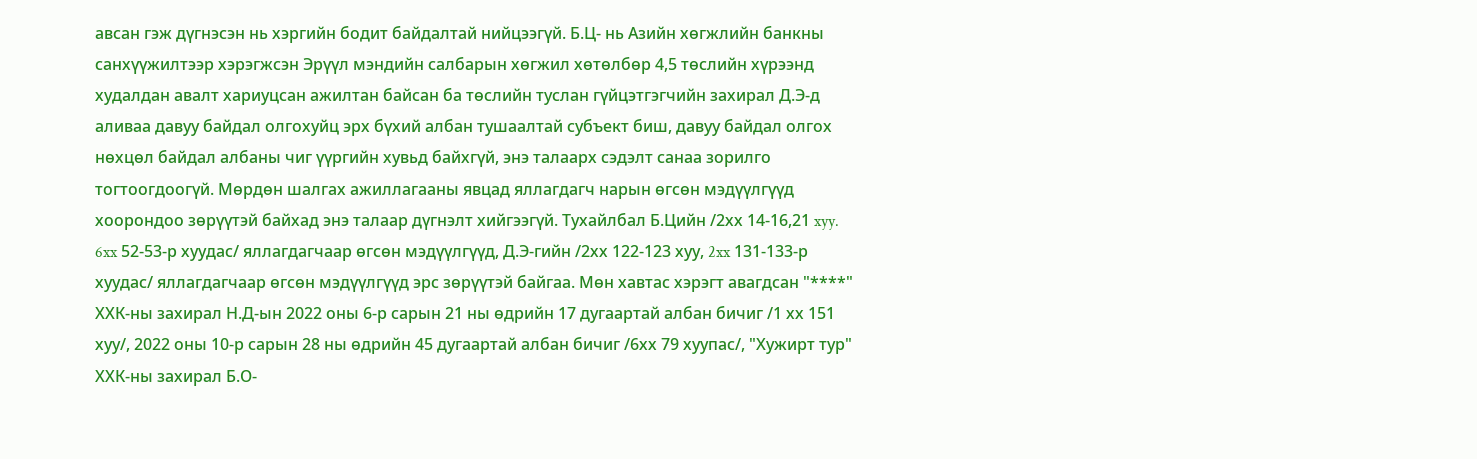авсан гэж дүгнэсэн нь хэргийн бодит байдалтай нийцээгүй. Б.Ц- нь Азийн хөгжлийн банкны санхүүжилтээр хэрэгжсэн Эрүүл мэндийн салбарын хөгжил хөтөлбөр 4,5 төслийн хүрээнд худалдан авалт хариуцсан ажилтан байсан ба төслийн туслан гүйцэтгэгчийн захирал Д.Э-д аливаа давуу байдал олгохуйц эрх бүхий албан тушаалтай субъект биш, давуу байдал олгох нөхцөл байдал албаны чиг үүргийн хувьд байхгүй, энэ талаарх сэдэлт санаа зорилго тогтоогдоогүй. Мөрдөн шалгах ажиллагааны явцад яллагдагч нарын өгсөн мэдүүлгүүд хоорондоо зөрүүтэй байхад энэ талаар дүгнэлт хийгээгүй. Тухайлбал Б.Цийн /2хх 14-16,21 xyy. 6xx 52-53-р хуудас/ яллагдагчаар өгсөн мэдүүлгүүд, Д.Э-гийн /2хх 122-123 хуу, 2xx 131-133-р хуудас/ яллагдагчаар өгсөн мэдүүлгүүд эрс зөрүүтэй байгаа. Мөн хавтас хэрэгт авагдсан "****" ХХК-ны захирал Н.Д-ын 2022 оны 6-р сарын 21 ны өдрийн 17 дугаартай албан бичиг /1 хх 151 хуу/, 2022 оны 10-р сарын 28 ны өдрийн 45 дугаартай албан бичиг /6хх 79 хуупас/, "Хужирт тур" ХХК-ны захирал Б.О-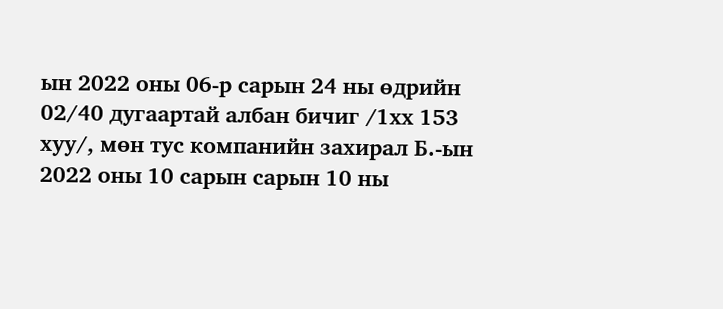ын 2022 оны 06-р сарын 24 ны өдрийн 02/40 дугаартай албан бичиг /1хх 153 хуу/, мөн тус компанийн захирал Б.-ын 2022 оны 10 сарын сарын 10 ны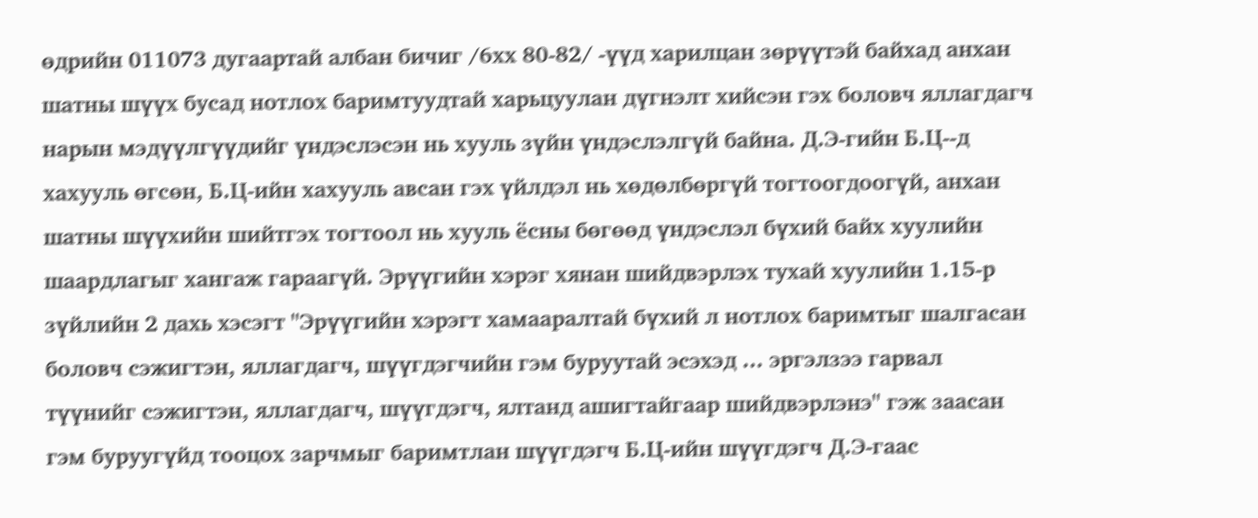өдрийн 011073 дугаартай албан бичиг /6хх 80-82/ -үүд харилцан зөрүүтэй байхад анхан шатны шүүх бусад нотлох баримтуудтай харьцуулан дүгнэлт хийсэн гэх боловч яллагдагч нарын мэдүүлгүүдийг үндэслэсэн нь хууль зүйн үндэслэлгүй байна. Д.Э-гийн Б.Ц--д хахууль өгсөн, Б.Ц-ийн хахууль авсан гэх үйлдэл нь хөдөлбөргүй тогтоогдоогүй, анхан шатны шүүхийн шийтгэх тогтоол нь хууль ёсны бөгөөд үндэслэл бүхий байх хуулийн шаардлагыг хангаж гараагүй. Эрүүгийн хэрэг хянан шийдвэрлэх тухай хуулийн 1.15-р зүйлийн 2 дахь хэсэгт "Эрүүгийн хэрэгт хамааралтай бүхий л нотлох баримтыг шалгасан боловч сэжигтэн, яллагдагч, шүүгдэгчийн гэм буруутай эсэхэд ... эргэлзээ гарвал түүнийг сэжигтэн, яллагдагч, шүүгдэгч, ялтанд ашигтайгаар шийдвэрлэнэ" гэж заасан гэм буруугүйд тооцох зарчмыг баримтлан шүүгдэгч Б.Ц-ийн шүүгдэгч Д.Э-гаас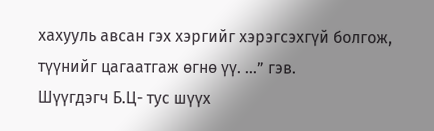хахууль авсан гэх хэргийг хэрэгсэхгүй болгож, түүнийг цагаатгаж өгнө үү. ...” гэв.
Шүүгдэгч Б.Ц- тус шүүх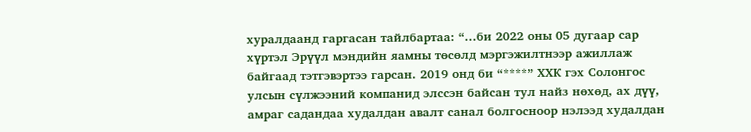хуралдаанд гаргасан тайлбартаа: “...би 2022 оны 05 дугаар сар хүртэл Эрүүл мэндийн яамны төсөлд мэргэжилтнээр ажиллаж байгаад тэтгэвэртээ гарсан. 2019 онд би “****” ХХК гэх Солонгос улсын сүлжээний компанид элссэн байсан тул найз нөхөд, ах дүү, амраг садандаа худалдан авалт санал болгосноор нэлээд худалдан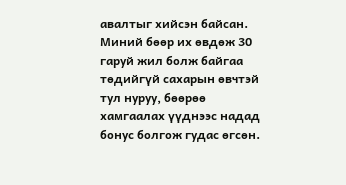авалтыг хийсэн байсан. Миний бөөр их өвдөж 30 гаруй жил болж байгаа төдийгүй сахарын өвчтэй тул нуруу, бөөрөө хамгаалах үүднээс надад бонус болгож гудас өгсөн.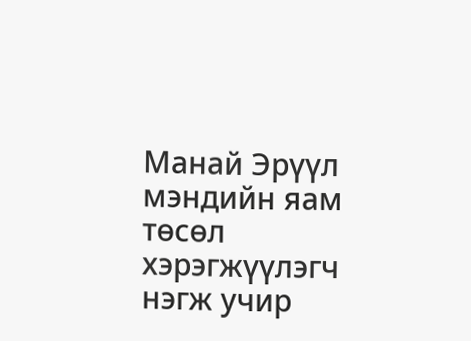Манай Эрүүл мэндийн яам төсөл хэрэгжүүлэгч нэгж учир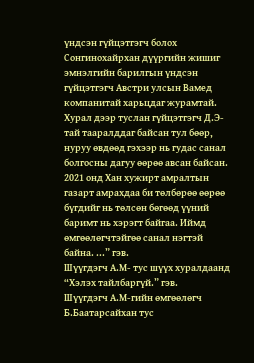үндсэн гүйцэтгэгч болох Сонгинохайрхан дүүргийн жишиг эмнэлгийн барилгын үндсэн гүйцэтгэгч Австри улсын Вамед компанитай харьцдаг журамтай. Хурал дээр туслан гүйцэтгэгч Д.Э-тай тааралддаг байсан тул бөөр, нуруу өвдөөд гэхээр нь гудас санал болгосны дагуу өөрөө авсан байсан. 2021 онд Хан хужирт амралтын газарт амрахдаа би төлбөрөө өөрөө бүгдийг нь төлсөн бөгөөд үүний баримт нь хэрэгт байгаа. Иймд өмгөөлөгчтэйгөө санал нэгтэй байна. ...” гэв.
Шүүгдэгч А.М- тус шүүх хуралдаанд “Хэлэх тайлбаргүй.” гэв.
Шүүгдэгч А.М-гийн өмгөөлөгч Б.Баатарсайхан тус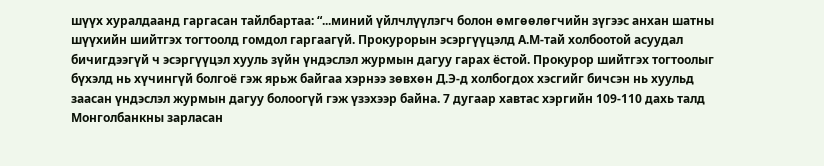шүүх хуралдаанд гаргасан тайлбартаа: “...миний үйлчлүүлэгч болон өмгөөлөгчийн зүгээс анхан шатны шүүхийн шийтгэх тогтоолд гомдол гаргаагүй. Прокурорын эсэргүүцэлд А.М-тай холбоотой асуудал бичигдээгүй ч эсэргүүцэл хууль зүйн үндэслэл журмын дагуу гарах ёстой. Прокурор шийтгэх тогтоолыг бүхэлд нь хүчингүй болгоё гэж ярьж байгаа хэрнээ зөвхөн Д.Э-д холбогдох хэсгийг бичсэн нь хуульд заасан үндэслэл журмын дагуу болоогүй гэж үзэхээр байна. 7 дугаар хавтас хэргийн 109-110 дахь талд Монголбанкны зарласан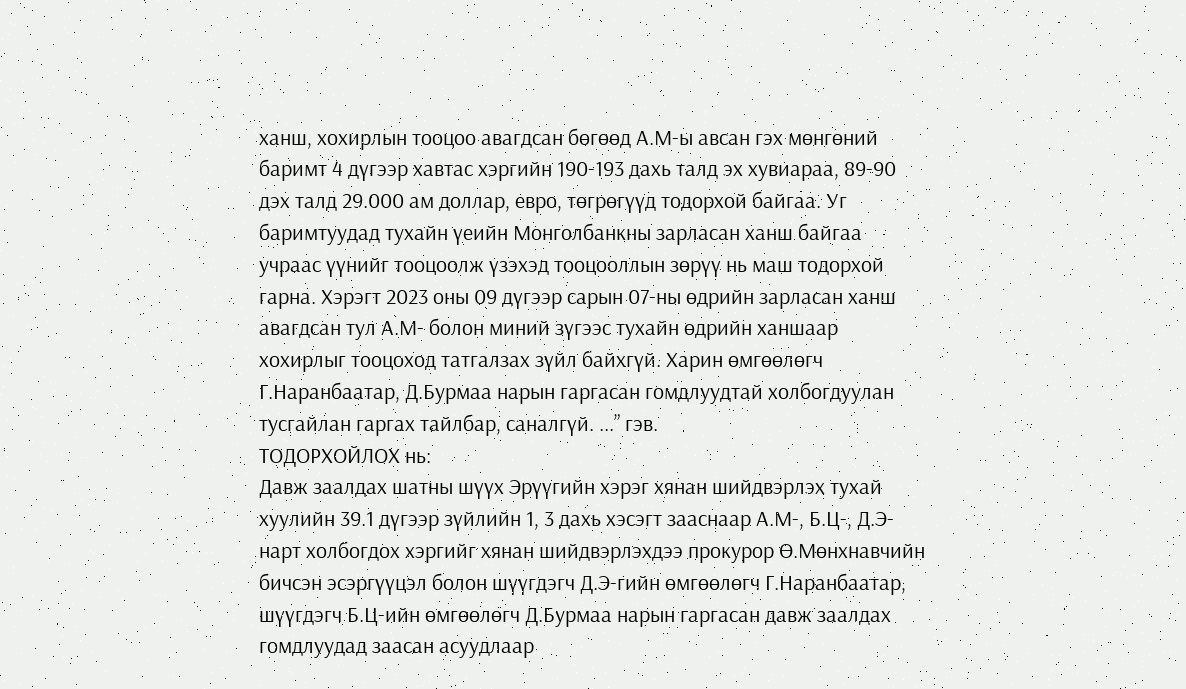ханш, хохирлын тооцоо авагдсан бөгөөд А.М-ы авсан гэх мөнгөний баримт 4 дүгээр хавтас хэргийн 190-193 дахь талд эх хувиараа, 89-90 дэх талд 29.000 ам доллар, евро, төгрөгүүд тодорхой байгаа. Уг баримтуудад тухайн үеийн Монголбанкны зарласан ханш байгаа учраас үүнийг тооцоолж үзэхэд тооцооллын зөрүү нь маш тодорхой гарна. Хэрэгт 2023 оны 09 дүгээр сарын 07-ны өдрийн зарласан ханш авагдсан тул А.М- болон миний зүгээс тухайн өдрийн ханшаар хохирлыг тооцоход татгалзах зүйл байхгүй. Харин өмгөөлөгч Г.Наранбаатар, Д.Бурмаа нарын гаргасан гомдлуудтай холбогдуулан тусгайлан гаргах тайлбар, саналгүй. ...” гэв.
ТОДОРХОЙЛОХ нь:
Давж заалдах шатны шүүх Эрүүгийн хэрэг хянан шийдвэрлэх тухай хуулийн 39.1 дүгээр зүйлийн 1, 3 дахь хэсэгт зааснаар А.М-, Б.Ц-, Д.Э- нарт холбогдох хэргийг хянан шийдвэрлэхдээ прокурор Ө.Мөнхнавчийн бичсэн эсэргүүцэл болон шүүгдэгч Д.Э-гийн өмгөөлөгч Г.Наранбаатар, шүүгдэгч Б.Ц-ийн өмгөөлөгч Д.Бурмаа нарын гаргасан давж заалдах гомдлуудад заасан асуудлаар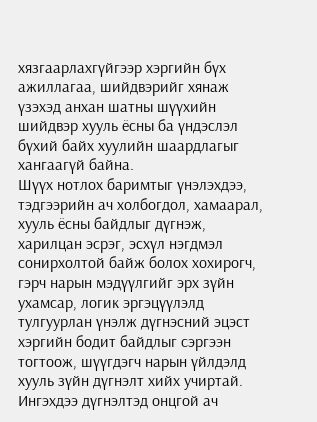хязгаарлахгүйгээр хэргийн бүх ажиллагаа, шийдвэрийг хянаж үзэхэд анхан шатны шүүхийн шийдвэр хууль ёсны ба үндэслэл бүхий байх хуулийн шаардлагыг хангаагүй байна.
Шүүх нотлох баримтыг үнэлэхдээ, тэдгээрийн ач холбогдол, хамаарал, хууль ёсны байдлыг дүгнэж, харилцан эсрэг, эсхүл нэгдмэл сонирхолтой байж болох хохирогч, гэрч нарын мэдүүлгийг эрх зүйн ухамсар, логик эргэцүүлэлд тулгуурлан үнэлж дүгнэсний эцэст хэргийн бодит байдлыг сэргээн тогтоож, шүүгдэгч нарын үйлдэлд хууль зүйн дүгнэлт хийх учиртай. Ингэхдээ дүгнэлтэд онцгой ач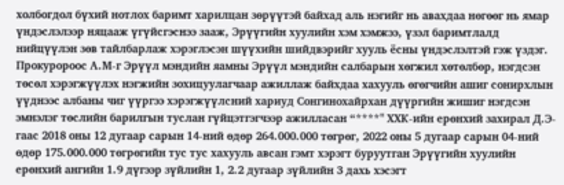холбогдол бүхий нотлох баримт харилцан зөрүүтэй байхад аль нэгийг нь авахдаа нөгөөг нь ямар үндэслэлээр няцааж үгүйсгэснээ зааж, Эрүүгийн хуулийн хэм хэмжээ, үзэл баримтлалд нийцүүлэн зөв тайлбарлаж хэрэглэсэн шүүхийн шийдвэрийг хууль ёсны үндэслэлтэй гэж үздэг.
Прокуророос А.М-г Эрүүл мэндийн яамны Эрүүл мэндийн салбарын хөгжил хөтөлбөр, нэгдсэн төсөл хэрэгжүүлэх нэгжийн зохицуулагчаар ажиллаж байхдаа хахууль өгөгчийн ашиг сонирхлын үүднээс албаны чиг үүргээ хэрэгжүүлсний хариуд Сонгинохайрхан дүүргийн жишиг нэгдсэн эмнэлэг төслийн барилгын туслан гүйцэтгэгчээр ажилласан “****" ХХК-ийн ерөнхий захирал Д.Э-гаас 2018 оны 12 дугаар сарын 14-ний өдөр 264.000.000 төгрөг, 2022 оны 5 дугаар сарын 04-ний өдөр 175.000.000 төгрөгийн тус тус хахууль авсан гэмт хэрэгт буруутган Эрүүгийн хуулийн ерөнхий ангийн 1.9 дүгээр зүйлийн 1, 2.2 дугаар зүйлийн 3 дахь хэсэгт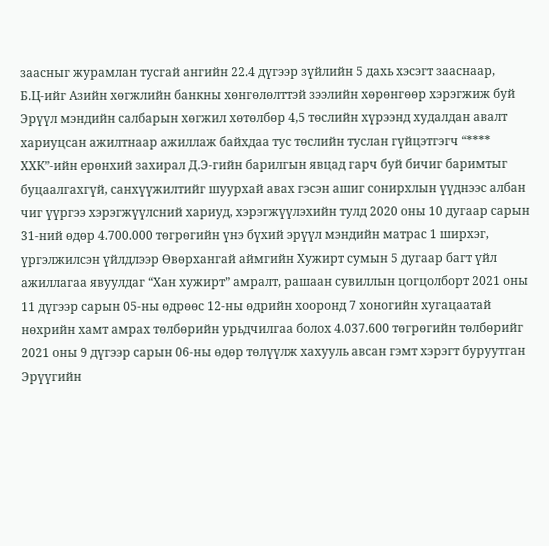заасныг журамлан тусгай ангийн 22.4 дүгээр зүйлийн 5 дахь хэсэгт зааснаар,
Б.Ц-ийг Азийн хөгжлийн банкны хөнгөлөлттэй зээлийн хөрөнгөөр хэрэгжиж буй Эрүүл мэндийн салбарын хөгжил хөтөлбөр 4,5 төслийн хүрээнд худалдан авалт хариуцсан ажилтнаар ажиллаж байхдаа тус төслийн туслан гүйцэтгэгч “**** ХХК”-ийн ерөнхий захирал Д.Э-гийн барилгын явцад гарч буй бичиг баримтыг буцаалгахгүй, санхүүжилтийг шуурхай авах гэсэн ашиг сонирхлын үүднээс албан чиг үүргээ хэрэгжүүлсний хариуд, хэрэгжүүлэхийн тулд 2020 оны 10 дугаар сарын 31-ний өдөр 4.700.000 төгрөгийн үнэ бүхий эрүүл мэндийн матрас 1 ширхэг, үргэлжилсэн үйлдлээр Өвөрхангай аймгийн Хужирт сумын 5 дугаар багт үйл ажиллагаа явуулдаг “Хан хужирт” амралт, рашаан сувиллын цогцолборт 2021 оны 11 дүгээр сарын 05-ны өдрөөс 12-ны өдрийн хооронд 7 хоногийн хугацаатай нөхрийн хамт амрах төлбөрийн урьдчилгаа болох 4.037.600 төгрөгийн төлбөрийг 2021 оны 9 дүгээр сарын 06-ны өдөр төлүүлж хахууль авсан гэмт хэрэгт буруутган Эрүүгийн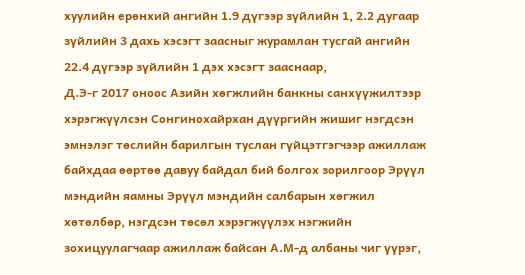хуулийн ерөнхий ангийн 1.9 дүгээр зүйлийн 1, 2.2 дугаар зүйлийн 3 дахь хэсэгт заасныг журамлан тусгай ангийн 22.4 дүгээр зүйлийн 1 дэх хэсэгт зааснаар,
Д.Э-г 2017 оноос Азийн хөгжлийн банкны санхүүжилтээр хэрэгжүүлсэн Сонгинохайрхан дүүргийн жишиг нэгдсэн эмнэлэг төслийн барилгын туслан гүйцэтгэгчээр ажиллаж байхдаа өөртөө давуу байдал бий болгох зорилгоор Эрүүл мэндийн яамны Эрүүл мэндийн салбарын хөгжил хөтөлбөр, нэгдсэн төсөл хэрэгжүүлэх нэгжийн зохицуулагчаар ажиллаж байсан А.М-д албаны чиг үүрэг,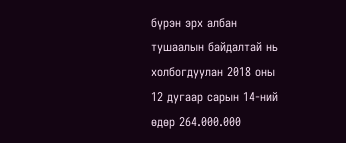бүрэн эрх албан тушаалын байдалтай нь холбогдуулан 2018 оны 12 дугаар сарын 14-ний өдөр 264.000.000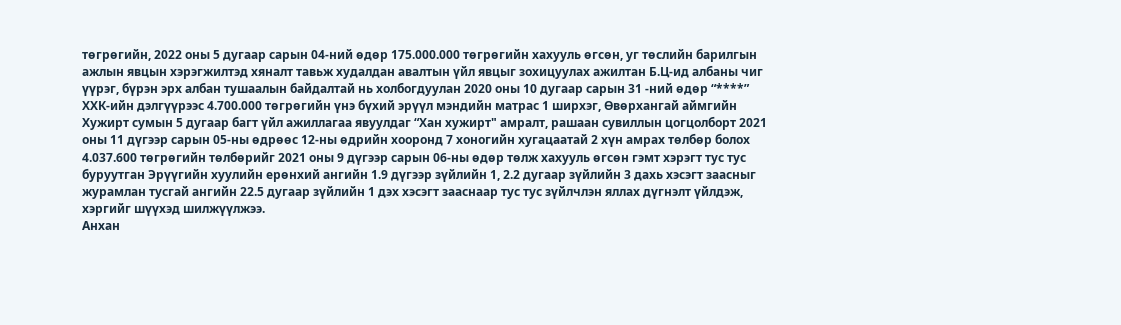төгрөгийн, 2022 оны 5 дугаар сарын 04-ний өдөр 175.000.000 төгрөгийн хахууль өгсөн, уг төслийн барилгын ажлын явцын хэрэгжилтэд хяналт тавьж худалдан авалтын үйл явцыг зохицуулах ажилтан Б.Ц-ид албаны чиг үүрэг, бүрэн эрх албан тушаалын байдалтай нь холбогдуулан 2020 оны 10 дугаар сарын 31 -ний өдөр “****” ХХК-ийн дэлгүүрээс 4.700.000 төгрөгийн үнэ бүхий эрүүл мэндийн матрас 1 ширхэг, Өвөрхангай аймгийн Хужирт сумын 5 дугаар багт үйл ажиллагаа явуулдаг “Хан хужирт" амралт, рашаан сувиллын цогцолборт 2021 оны 11 дүгээр сарын 05-ны өдрөөс 12-ны өдрийн хооронд 7 хоногийн хугацаатай 2 хүн амрах төлбөр болох 4.037.600 төгрөгийн төлбөрийг 2021 оны 9 дүгээр сарын 06-ны өдөр төлж хахууль өгсөн гэмт хэрэгт тус тус буруутган Эрүүгийн хуулийн ерөнхий ангийн 1.9 дүгээр зүйлийн 1, 2.2 дугаар зүйлийн 3 дахь хэсэгт заасныг журамлан тусгай ангийн 22.5 дугаар зүйлийн 1 дэх хэсэгт зааснаар тус тус зүйлчлэн яллах дүгнэлт үйлдэж, хэргийг шүүхэд шилжүүлжээ.
Анхан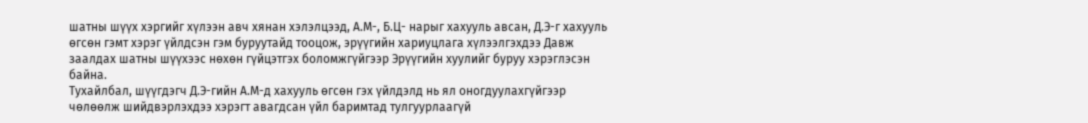шатны шүүх хэргийг хүлээн авч хянан хэлэлцээд, А.М-, Б.Ц- нарыг хахууль авсан, Д.Э-г хахууль өгсөн гэмт хэрэг үйлдсэн гэм буруутайд тооцож, эрүүгийн хариуцлага хүлээлгэхдээ Давж заалдах шатны шүүхээс нөхөн гүйцэтгэх боломжгүйгээр Эрүүгийн хуулийг буруу хэрэглэсэн байна.
Тухайлбал, шүүгдэгч Д.Э-гийн А.М-д хахууль өгсөн гэх үйлдэлд нь ял оногдуулахгүйгээр чөлөөлж шийдвэрлэхдээ хэрэгт авагдсан үйл баримтад тулгуурлаагүй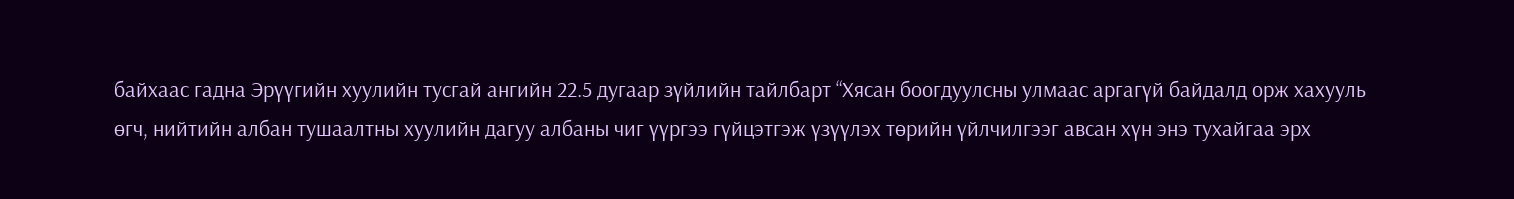байхаас гадна Эрүүгийн хуулийн тусгай ангийн 22.5 дугаар зүйлийн тайлбарт “Хясан боогдуулсны улмаас аргагүй байдалд орж хахууль өгч, нийтийн албан тушаалтны хуулийн дагуу албаны чиг үүргээ гүйцэтгэж үзүүлэх төрийн үйлчилгээг авсан хүн энэ тухайгаа эрх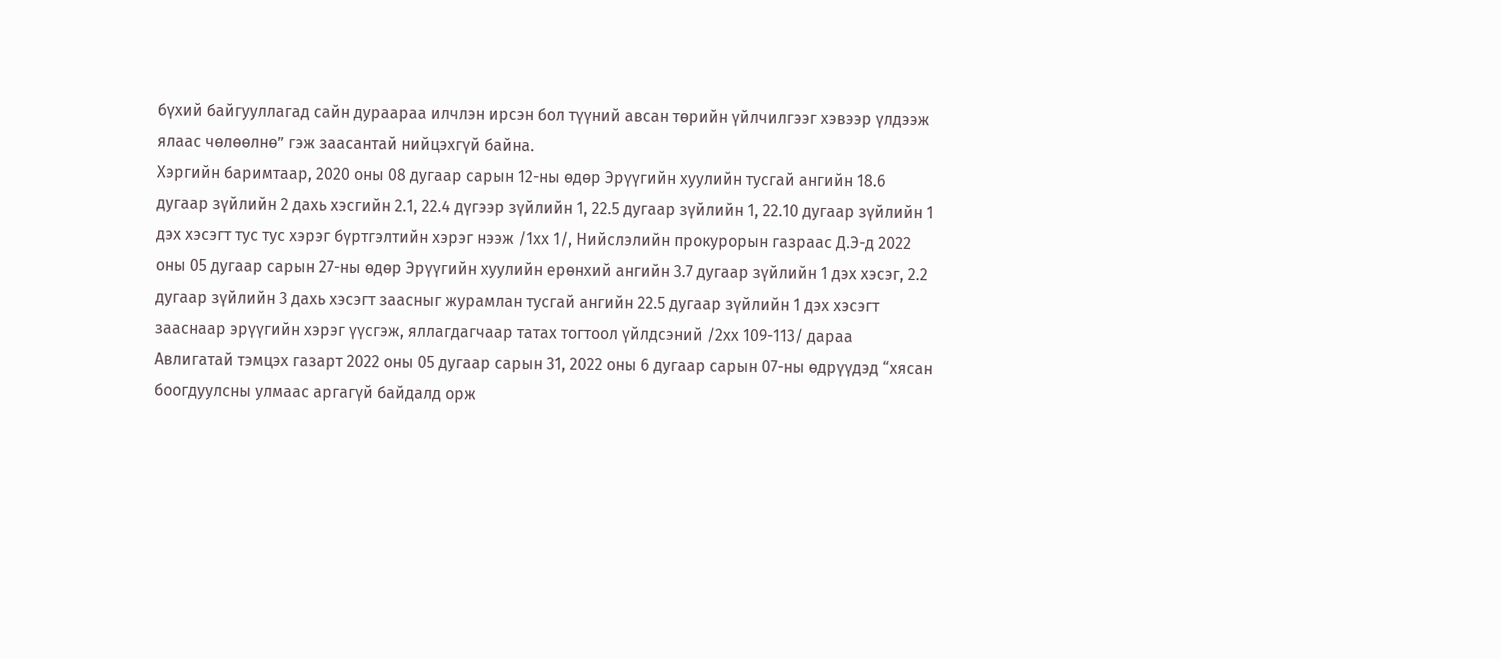бүхий байгууллагад сайн дураараа илчлэн ирсэн бол түүний авсан төрийн үйлчилгээг хэвээр үлдээж ялаас чөлөөлнө” гэж заасантай нийцэхгүй байна.
Хэргийн баримтаар, 2020 оны 08 дугаар сарын 12-ны өдөр Эрүүгийн хуулийн тусгай ангийн 18.6 дугаар зүйлийн 2 дахь хэсгийн 2.1, 22.4 дүгээр зүйлийн 1, 22.5 дугаар зүйлийн 1, 22.10 дугаар зүйлийн 1 дэх хэсэгт тус тус хэрэг бүртгэлтийн хэрэг нээж /1хх 1/, Нийслэлийн прокурорын газраас Д.Э-д 2022 оны 05 дугаар сарын 27-ны өдөр Эрүүгийн хуулийн ерөнхий ангийн 3.7 дугаар зүйлийн 1 дэх хэсэг, 2.2 дугаар зүйлийн 3 дахь хэсэгт заасныг журамлан тусгай ангийн 22.5 дугаар зүйлийн 1 дэх хэсэгт зааснаар эрүүгийн хэрэг үүсгэж, яллагдагчаар татах тогтоол үйлдсэний /2хх 109-113/ дараа Авлигатай тэмцэх газарт 2022 оны 05 дугаар сарын 31, 2022 оны 6 дугаар сарын 07-ны өдрүүдэд “хясан боогдуулсны улмаас аргагүй байдалд орж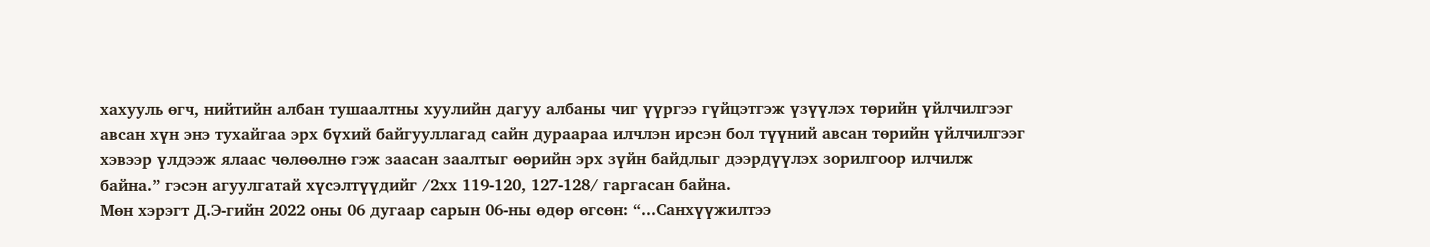хахууль өгч, нийтийн албан тушаалтны хуулийн дагуу албаны чиг үүргээ гүйцэтгэж үзүүлэх төрийн үйлчилгээг авсан хүн энэ тухайгаа эрх бүхий байгууллагад сайн дураараа илчлэн ирсэн бол түүний авсан төрийн үйлчилгээг хэвээр үлдээж ялаас чөлөөлнө гэж заасан заалтыг өөрийн эрх зүйн байдлыг дээрдүүлэх зорилгоор илчилж байна.” гэсэн агуулгатай хүсэлтүүдийг /2хх 119-120, 127-128/ гаргасан байна.
Мөн хэрэгт Д.Э-гийн 2022 оны 06 дугаар сарын 06-ны өдөр өгсөн: “...Санхүүжилтээ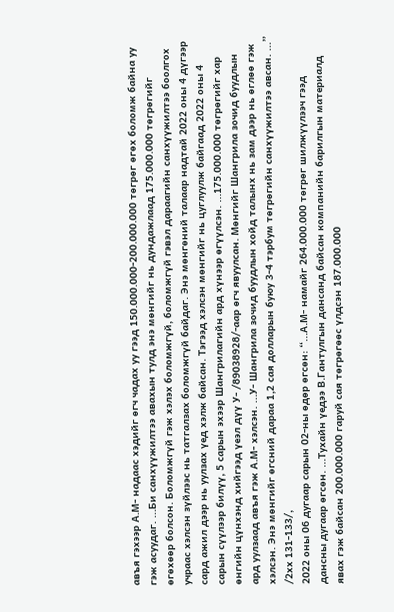авъя гэхээр А.М- надаас хэдийг өгч чадах уу гээд 150.000.000-200.000.000 төгрөг өгөх боломж байна уу гэж асуудаг. ...Би санхүүжилтээ авахын тулд энэ мөнгийг нь дундажлаад 175.000.000 төгрөгийг өгөхөөр болсон. Боломжгүй гэж хэлэх боломжгүй, боломжгүй гэвэл дараагийн санхүүжилтээ боолгох учраас хэлсэн зүйлээс нь татгалзах боломжгүй байдаг. Энэ мөнгөний талаар надтай 2022 оны 4 дүгээр сард ажил дээр нь уулзах үед хэлж байсан. Тэгээд хэлсэн мөнгийг нь цуглуулж байгаад 2022 оны 4 сарын сүүлээр билүү, 5 сарын эхээр Шангрилагийн ард хүнээр өгүүлсэн. ...175.000.000 төгрөгийг хар өнгийн цүнхэнд хийгээд үеэл дүү У- /89038928/-аар өгч явуулсан. Мөнгийг Шангрила зочид буудлын ард уулзаад авъя гэж А.М- хэлсэн. ...У- Шангрила зочид буудлын хойд талынх нь зам дээр нь өглөө гэж хэлсэн. Энэ мөнгийг өгсний дараа 1,2 сая долларын буюу 3-4 тэрбум төгрөгийн санхүүжилтээ авсан. ...” /2хх 131-133/,
2022 оны 06 дугаар сарын 02-ны өдөр өгсөн: “...А.М- намайг 264.000.000 төгрөг шилжүүлээч гээд дансны дугаар өгсөн. ...Тухайн үедээ В.Гантулгын дансанд байсан компанийн барилгын материалд явах гэж байсан 200.000.000 гаруй сая төгрөгөөс үлдсэн 187.000.000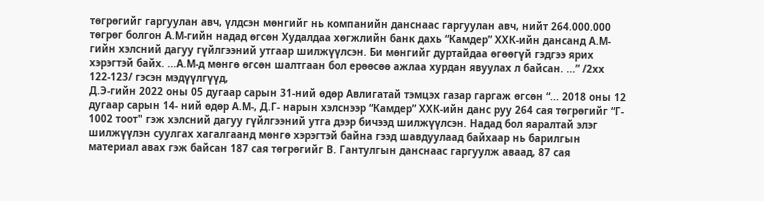төгрөгийг гаргуулан авч, үлдсэн мөнгийг нь компанийн данснаас гаргуулан авч, нийт 264.000.000 төгрөг болгон А.М-гийн надад өгсөн Худалдаа хөгжлийн банк дахь “Камдер” ХХК-ийн дансанд А.М-гийн хэлсний дагуу гүйлгээний утгаар шилжүүлсэн. Би мөнгийг дуртайдаа өгөөгүй гэдгээ ярих хэрэгтэй байх. ...А.М-д мөнгө өгсөн шалтгаан бол ерөөсөө ажлаа хурдан явуулах л байсан. ...” /2хх 122-123/ гэсэн мэдүүлгүүд,
Д.Э-гийн 2022 оны 05 дугаар сарын 31-ний өдөр Авлигатай тэмцэх газар гаргаж өгсөн “... 2018 оны 12 дугаар сарын 14- ний өдөр А.М-, Д.Г- нарын хэлснээр “Камдер” ХХК-ийн данс руу 264 сая төгрөгийг “Г- 1002 тоот" гэж хэлсний дагуу гүйлгээний утга дээр бичээд шилжүүлсэн. Надад бол яаралтай элэг шилжүүлэн суулгах хагалгаанд мөнгө хэрэгтэй байна гээд шавдуулаад байхаар нь барилгын материал авах гэж байсан 187 сая төгрөгийг В. Гантулгын данснаас гаргуулж аваад, 87 сая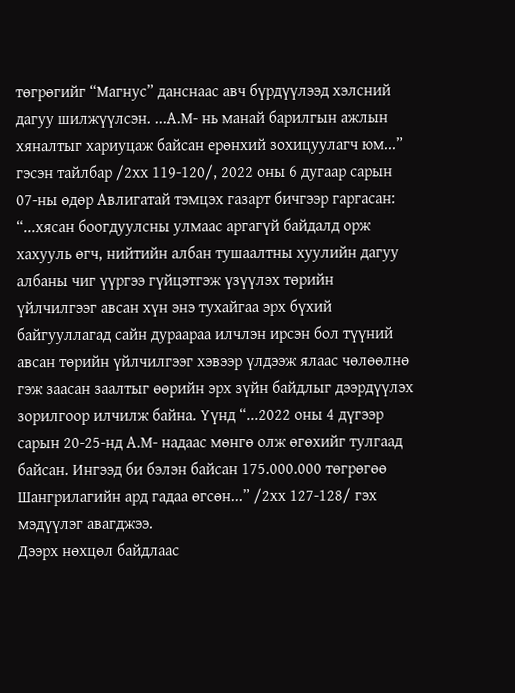төгрөгийг “Магнус” данснаас авч бүрдүүлээд хэлсний дагуу шилжүүлсэн. ...А.М- нь манай барилгын ажлын хяналтыг хариуцаж байсан ерөнхий зохицуулагч юм...” гэсэн тайлбар /2хх 119-120/, 2022 оны 6 дугаар сарын 07-ны өдөр Авлигатай тэмцэх газарт бичгээр гаргасан: “...хясан боогдуулсны улмаас аргагүй байдалд орж хахууль өгч, нийтийн албан тушаалтны хуулийн дагуу албаны чиг үүргээ гүйцэтгэж үзүүлэх төрийн үйлчилгээг авсан хүн энэ тухайгаа эрх бүхий байгууллагад сайн дураараа илчлэн ирсэн бол түүний авсан төрийн үйлчилгээг хэвээр үлдээж ялаас чөлөөлнө гэж заасан заалтыг өөрийн эрх зүйн байдлыг дээрдүүлэх зорилгоор илчилж байна. Үүнд “...2022 оны 4 дүгээр сарын 20-25-нд А.М- надаас мөнгө олж өгөхийг тулгаад байсан. Ингээд би бэлэн байсан 175.000.000 төгрөгөө Шангрилагийн ард гадаа өгсөн...” /2хх 127-128/ гэх мэдүүлэг авагджээ.
Дээрх нөхцөл байдлаас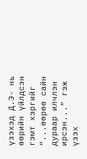үзэхэд Д.Э- нь өөрийн үйлдсэн гэмт хэргийг “...өөрөө сайн дураар илчлэн ирсэн...” гэж үзэх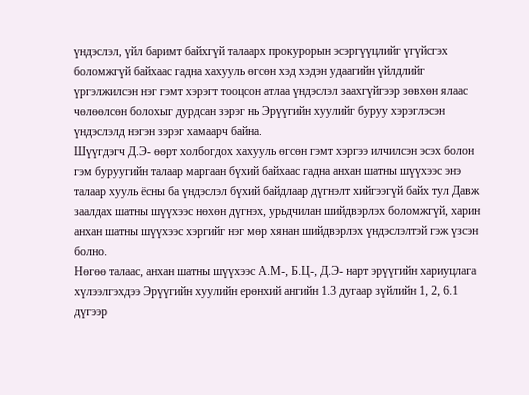үндэслэл, үйл баримт байхгүй талаарх прокурорын эсэргүүцлийг үгүйсгэх боломжгүй байхаас гадна хахууль өгсөн хэд хэдэн удаагийн үйлдлийг үргэлжилсэн нэг гэмт хэрэгт тооцсон атлаа үндэслэл заахгүйгээр зөвхөн ялаас чөлөөлсөн болохыг дурдсан зэрэг нь Эрүүгийн хуулийг буруу хэрэглэсэн үндэслэлд нэгэн зэрэг хамаарч байна.
Шүүгдэгч Д.Э- өөрт холбогдох хахууль өгсөн гэмт хэргээ илчилсэн эсэх болон гэм буруугийн талаар маргаан бүхий байхаас гадна анхан шатны шүүхээс энэ талаар хууль ёсны ба үндэслэл бүхий байдлаар дүгнэлт хийгээгүй байх тул Давж заалдах шатны шүүхээс нөхөн дүгнэх, урьдчилан шийдвэрлэх боломжгүй, харин анхан шатны шүүхээс хэргийг нэг мөр хянан шийдвэрлэх үндэслэлтэй гэж үзсэн болно.
Нөгөө талаас, анхан шатны шүүхээс А.М-, Б.Ц-, Д.Э- нарт эрүүгийн хариуцлага хүлээлгэхдээ Эрүүгийн хуулийн ерөнхий ангийн 1.3 дугаар зүйлийн 1, 2, 6.1 дүгээр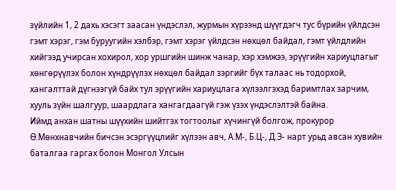зүйлийн 1, 2 дахь хэсэгт заасан үндэслэл, журмын хүрээнд шүүгдэгч тус бүрийн үйлдсэн гэмт хэрэг, гэм буруугийн хэлбэр, гэмт хэрэг үйлдсэн нөхцөл байдал, гэмт үйлдлийн хийгээд учирсан хохирол, хор уршгийн шинж чанар, хэр хэмжээ, эрүүгийн хариуцлагыг хөнгөрүүлэх болон хүндрүүлэх нөхцөл байдал зэргийг бүх талаас нь тодорхой, хангалттай дүгнээгүй байх тул эрүүгийн хариуцлага хүлээлгэхэд баримтлах зарчим, хууль зүйн шалгуур, шаардлага хангагдаагүй гэж үзэх үндэслэлтэй байна.
Иймд анхан шатны шүүхийн шийтгэх тогтоолыг хүчингүй болгож, прокурор Ө.Мөнхнавчийн бичсэн эсэргүүцлийг хүлээн авч, А.М-, Б.Ц-, Д.Э- нарт урьд авсан хувийн баталгаа гаргах болон Монгол Улсын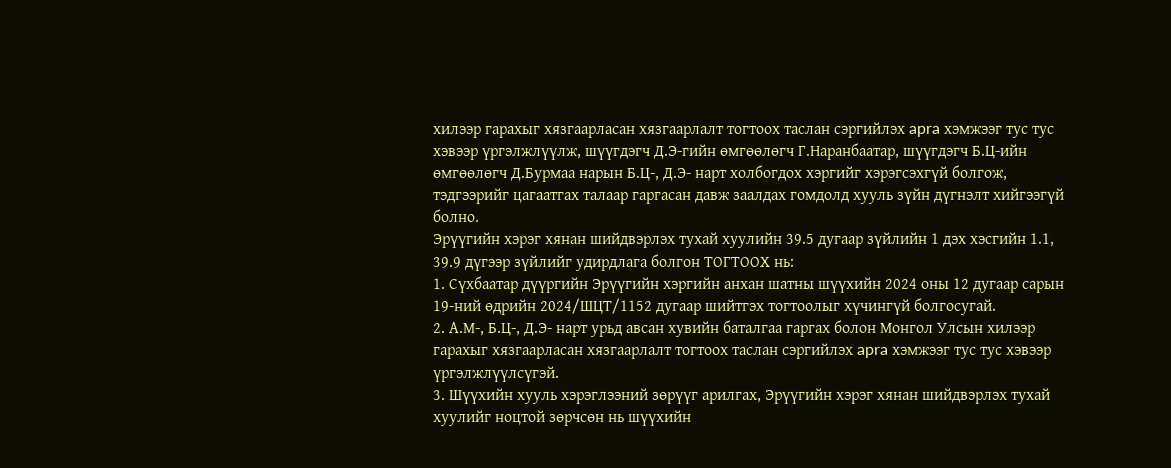хилээр гарахыг хязгаарласан хязгаарлалт тогтоох таслан сэргийлэх apra хэмжээг тус тус хэвээр үргэлжлүүлж, шүүгдэгч Д.Э-гийн өмгөөлөгч Г.Наранбаатар, шүүгдэгч Б.Ц-ийн өмгөөлөгч Д.Бурмаа нарын Б.Ц-, Д.Э- нарт холбогдох хэргийг хэрэгсэхгүй болгож, тэдгээрийг цагаатгах талаар гаргасан давж заалдах гомдолд хууль зүйн дүгнэлт хийгээгүй болно.
Эрүүгийн хэрэг хянан шийдвэрлэх тухай хуулийн 39.5 дугаар зүйлийн 1 дэх хэсгийн 1.1, 39.9 дүгээр зүйлийг удирдлага болгон ТОГТООХ нь:
1. Сүхбаатар дүүргийн Эрүүгийн хэргийн анхан шатны шүүхийн 2024 оны 12 дугаар сарын 19-ний өдрийн 2024/ШЦТ/1152 дугаар шийтгэх тогтоолыг хүчингүй болгосугай.
2. А.М-, Б.Ц-, Д.Э- нарт урьд авсан хувийн баталгаа гаргах болон Монгол Улсын хилээр гарахыг хязгаарласан хязгаарлалт тогтоох таслан сэргийлэх apra хэмжээг тус тус хэвээр үргэлжлүүлсүгэй.
3. Шүүхийн хууль хэрэглээний зөрүүг арилгах, Эрүүгийн хэрэг хянан шийдвэрлэх тухай хуулийг ноцтой зөрчсөн нь шүүхийн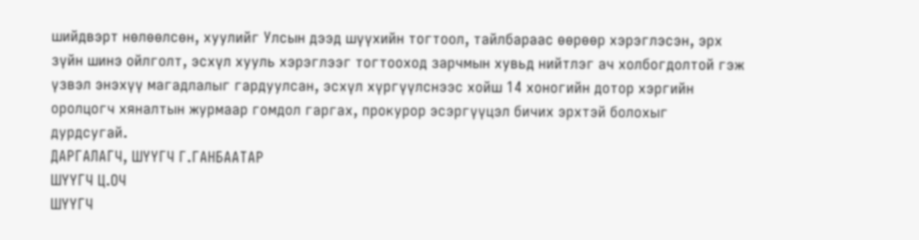шийдвэрт нөлөөлсөн, хуулийг Улсын дээд шүүхийн тогтоол, тайлбараас өөрөөр хэрэглэсэн, эрх зүйн шинэ ойлголт, эсхүл хууль хэрэглээг тогтооход зарчмын хувьд нийтлэг ач холбогдолтой гэж үзвэл энэхүү магадлалыг гардуулсан, эсхүл хүргүүлснээс хойш 14 хоногийн дотор хэргийн оролцогч хяналтын журмаар гомдол гаргах, прокурор эсэргүүцэл бичих эрхтэй болохыг дурдсугай.
ДАРГАЛАГЧ, ШҮҮГЧ Г.ГАНБААТАР
ШҮҮГЧ Ц.ОЧ
ШҮҮГЧ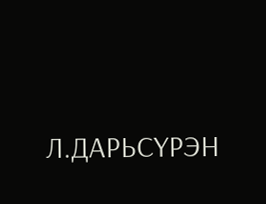Л.ДАРЬСҮРЭН